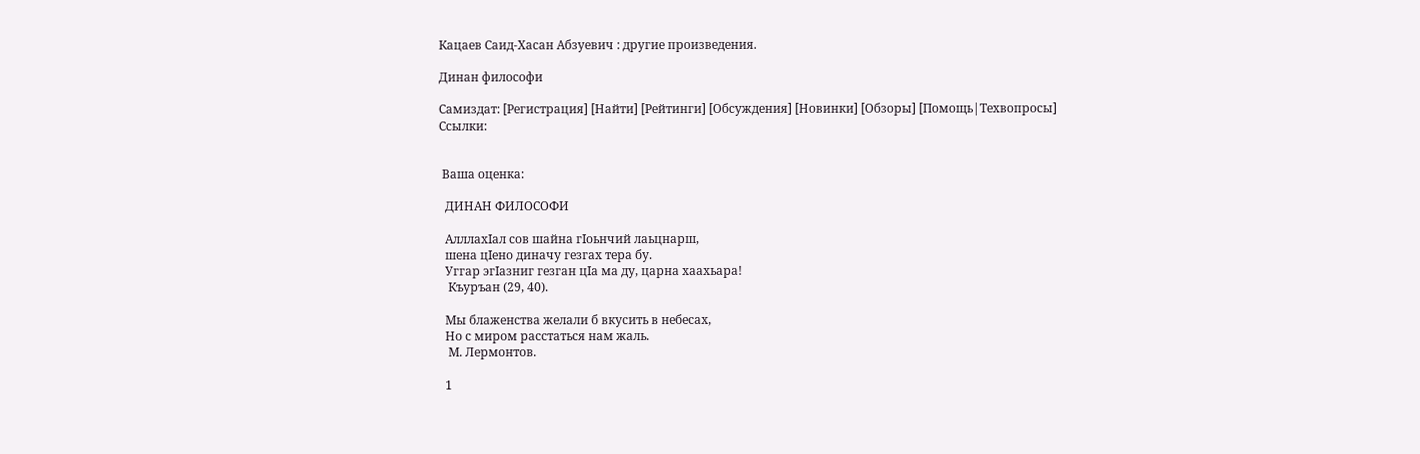Кацаев Саид-Хасан Абзуевич : другие произведения.

Динан философи

Самиздат: [Регистрация] [Найти] [Рейтинги] [Обсуждения] [Новинки] [Обзоры] [Помощь|Техвопросы]
Ссылки:


 Ваша оценка:

  ДИНАН ФИЛОСОФИ

  АлллахIал сов шайна гIоьнчий лаьцнарш,
  шена цIено диначу гезгах тера бу.
  Уггар эгIазниг гезган цIа ма ду, царна хаахьара!
   Къуръан (29, 40).

  Мы блаженства желали б вкусить в небесах,
  Но с миром расстаться нам жаль.
   М. Лермонтов.

  1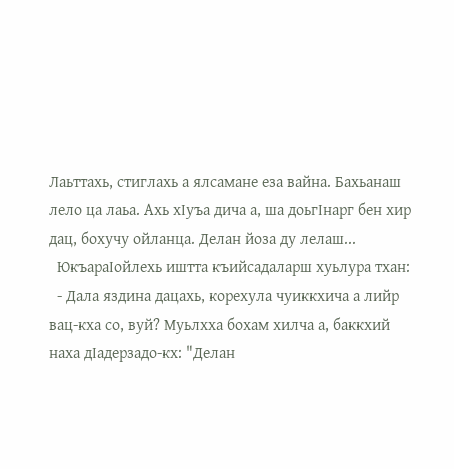Лаьттахь, стиглахь а ялсамане еза вайна. Бахьанаш лело ца лаьа. Ахь хIуъа дича а, ша доьгIнарг бен хир дац, бохучу ойланца. Делан йоза ду лелаш...
  ЮкъараIойлехь иштта къийсадаларш хуьлура тхан:
  - Дала яздина дацахь, корехула чуиккхича а лийр вац-кха со, вуй? Муьлхха бохам хилча а, баккхий наха дIадерзадо-кх: "Делан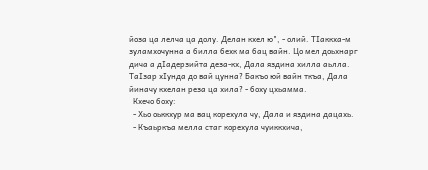йоза ца лелча ца долу. Делан кхел ю", - олий. ТIаккха-м зуламхочунна а билла бехк ма бац вайн. Цо мел доьхнарг дича а дIадерзийта деза-кх, Дала яздина хилла аьлла. ТаIзар хIунда до вай цунна? Бакъо юй вайн ткъа, Дала йиначу кхелан реза ца хила? - боху цхьамма.
  Кхечо боху:
  - Хьо оьккхур ма вац корехула чу, Дала и яздина дацахь.
  - Къаьркъа мелла стаг корехула чуиккхича,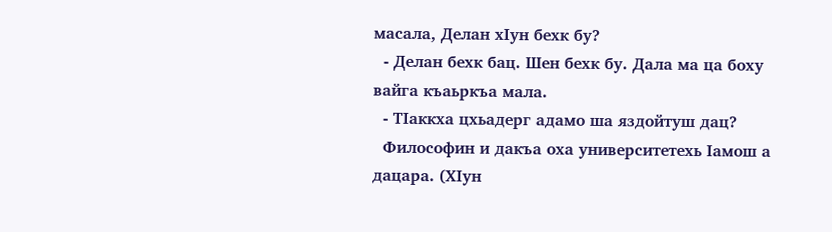масала, Делан хIун бехк бу?
  - Делан бехк бац. Шен бехк бу. Дала ма ца боху вайга къаьркъа мала.
  - ТIаккха цхьадерг адамо ша яздойтуш дац?
  Философин и дакъа оха университетехь Iамош а дацара. (ХIун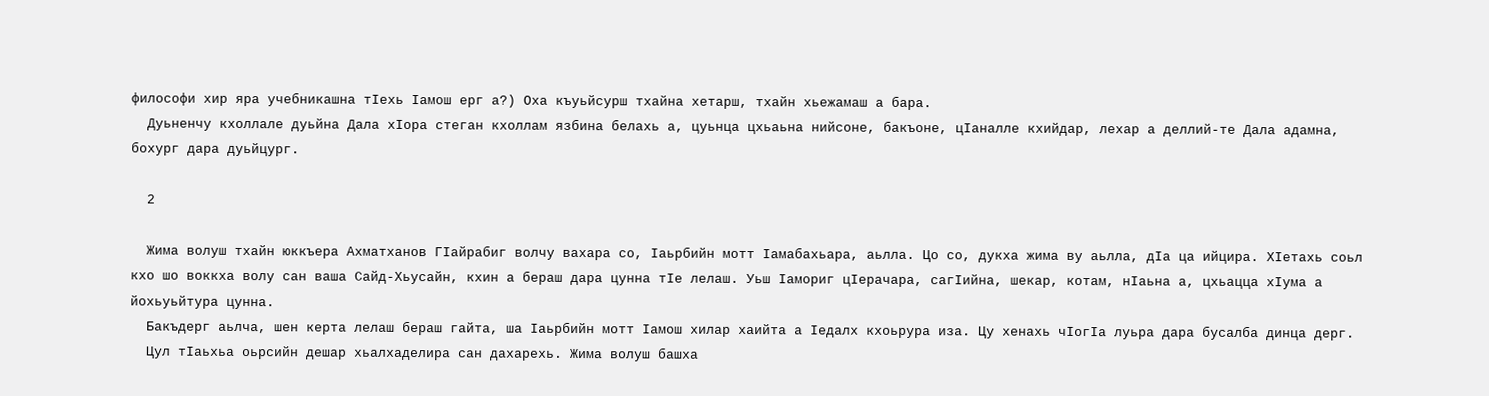философи хир яра учебникашна тIехь Iамош ерг а?) Оха къуьйсурш тхайна хетарш, тхайн хьежамаш а бара.
  Дуьненчу кхоллале дуьйна Дала хIора стеган кхоллам язбина белахь а, цуьнца цхьаьна нийсоне, бакъоне, цIаналле кхийдар, лехар а деллий-те Дала адамна, бохург дара дуьйцург.

  2

  Жима волуш тхайн юккъера Ахматханов ГIайрабиг волчу вахара со, Iаьрбийн мотт Iамабахьара, аьлла. Цо со, дукха жима ву аьлла, дIа ца ийцира. ХIетахь соьл кхо шо воккха волу сан ваша Сайд-Хьусайн, кхин а бераш дара цунна тIе лелаш. Уьш Iамориг цIерачара, сагIийна, шекар, котам, нIаьна а, цхьацца хIума а йохьуьйтура цунна.
  Бакъдерг аьлча, шен керта лелаш бераш гайта, ша Iаьрбийн мотт Iамош хилар хаийта а Iедалх кхоьрура иза. Цу хенахь чIогIа луьра дара бусалба динца дерг.
  Цул тIаьхьа оьрсийн дешар хьалхаделира сан дахарехь. Жима волуш башха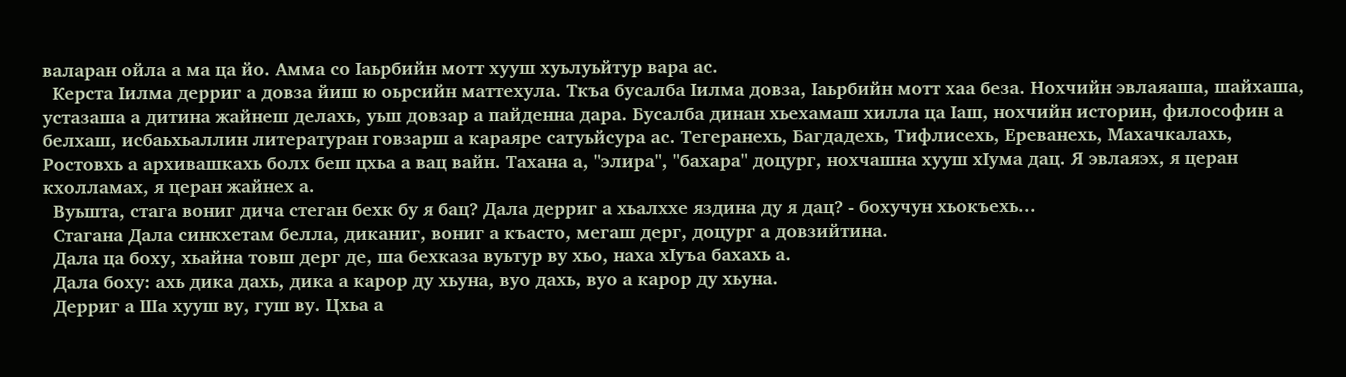валаран ойла а ма ца йо. Амма со Iаьрбийн мотт хууш хуьлуьйтур вара ас.
  Керста Iилма дерриг а довза йиш ю оьрсийн маттехула. Ткъа бусалба Iилма довза, Iаьрбийн мотт хаа беза. Нохчийн эвлаяаша, шайхаша, устазаша а дитина жайнеш делахь, уьш довзар а пайденна дара. Бусалба динан хьехамаш хилла ца Iаш, нохчийн историн, философин а белхаш, исбаьхьаллин литературан говзарш а караяре сатуьйсура ас. Тегеранехь, Багдадехь, Тифлисехь, Ереванехь, Махачкалахь, Ростовхь а архивашкахь болх беш цхьа а вац вайн. Тахана а, "элира", "бахара" доцург, нохчашна хууш хIума дац. Я эвлаяэх, я церан кхолламах, я церан жайнех а.
  Вуьшта, стага вониг дича стеган бехк бу я бац? Дала дерриг а хьалххе яздина ду я дац? - бохучун хьокъехь...
  Стагана Дала синкхетам белла, диканиг, вониг а къасто, мегаш дерг, доцург а довзийтина.
  Дала ца боху, хьайна товш дерг де, ша бехказа вуьтур ву хьо, наха хIуъа бахахь а.
  Дала боху: ахь дика дахь, дика а карор ду хьуна, вуо дахь, вуо а карор ду хьуна.
  Дерриг а Ша хууш ву, гуш ву. Цхьа а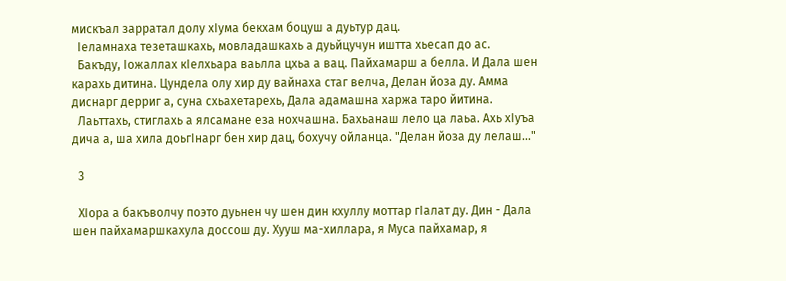мискъал зарратал долу хIума бекхам боцуш а дуьтур дац.
  Iеламнаха тезеташкахь, мовладашкахь а дуьйцучун иштта хьесап до ас.
  Бакъду, Iожаллах кIелхьара ваьлла цхьа а вац. Пайхамарш а белла. И Дала шен карахь дитина. Цундела олу хир ду вайнаха стаг велча, Делан йоза ду. Амма диснарг дерриг а, суна схьахетарехь, Дала адамашна харжа таро йитина.
  Лаьттахь, стиглахь а ялсамане еза нохчашна. Бахьанаш лело ца лаьа. Ахь хIуъа дича а, ша хила доьгIнарг бен хир дац, бохучу ойланца. "Делан йоза ду лелаш..."

  3

  ХIора а бакъволчу поэто дуьнен чу шен дин кхуллу моттар гIалат ду. Дин - Дала шен пайхамаршкахула доссош ду. Хууш ма-хиллара, я Муса пайхамар, я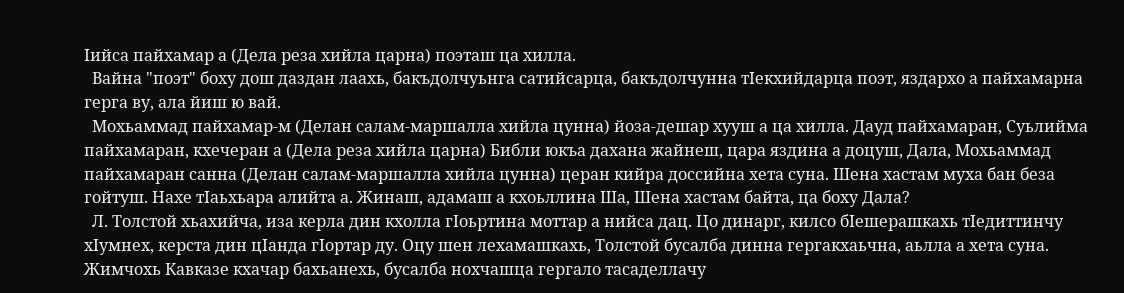Iийса пайхамар а (Дела реза хийла царна) поэташ ца хилла.
  Вайна "поэт" боху дош даздан лаахь, бакъдолчуьнга сатийсарца, бакъдолчунна тIекхийдарца поэт, яздархо а пайхамарна герга ву, ала йиш ю вай.
  Мохьаммад пайхамар-м (Делан салам-маршалла хийла цунна) йоза-дешар хууш а ца хилла. Дауд пайхамаран, Суьлийма пайхамаран, кхечеран а (Дела реза хийла царна) Библи юкъа дахана жайнеш, цара яздина а доцуш, Дала, Мохьаммад пайхамаран санна (Делан салам-маршалла хийла цунна) церан кийра доссийна хета суна. Шена хастам муха бан беза гойтуш. Нахе тIаьхьара алийта а. Жинаш, адамаш а кхоьллина Ша, Шена хастам байта, ца боху Дала?
  Л. Толстой хьахийча, иза керла дин кхолла гIоьртина моттар а нийса дац. Цо динарг, килсо бIешерашкахь тIедиттинчу хIумнех, керста дин цIанда гIортар ду. Оцу шен лехамашкахь, Толстой бусалба динна гергакхаьчна, аьлла а хета суна. Жимчохь Кавказе кхачар бахьанехь, бусалба нохчашца гергало тасаделлачу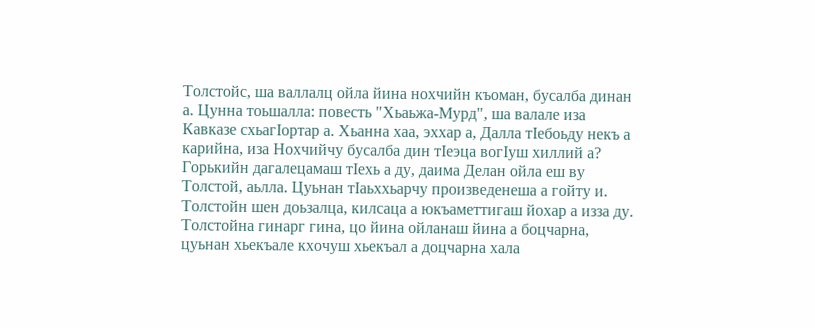Толстойс, ша валлалц ойла йина нохчийн къоман, бусалба динан а. Цунна тоьшалла: повесть "Хьаьжа-Мурд", ша валале иза Кавказе схьагIортар а. Хьанна хаа, эххар а, Далла тIебоьду некъ а карийна, иза Нохчийчу бусалба дин тIеэца вогIуш хиллий а? Горькийн дагалецамаш тIехь а ду, даима Делан ойла еш ву Толстой, аьлла. Цуьнан тIаьххьарчу произведенеша а гойту и. Толстойн шен доьзалца, килсаца а юкъаметтигаш йохар а изза ду. Толстойна гинарг гина, цо йина ойланаш йина а боцчарна, цуьнан хьекъале кхочуш хьекъал а доцчарна хала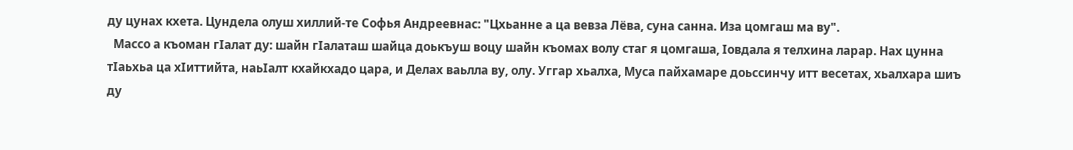ду цунах кхета. Цундела олуш хиллий-те Софья Андреевнас: "Цхьанне а ца вевза Лёва, суна санна. Иза цомгаш ма ву".
  Массо а къоман гIалат ду: шайн гIалаташ шайца доькъуш воцу шайн къомах волу стаг я цомгаша, Iовдала я телхина ларар. Нах цунна тIаьхьа ца хIиттийта, наьIалт кхайкхадо цара, и Делах ваьлла ву, олу. Уггар хьалха, Муса пайхамаре доьссинчу итт весетах, хьалхара шиъ ду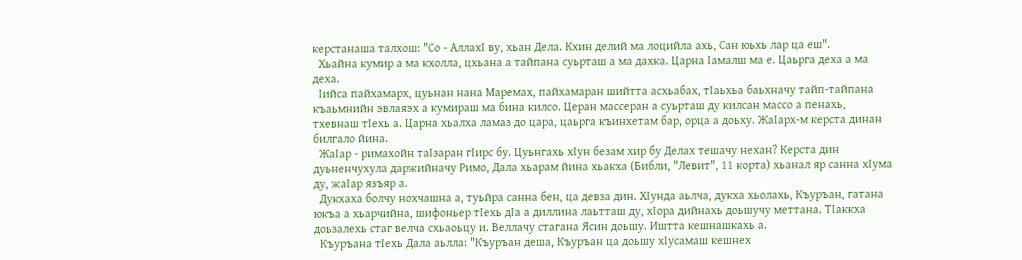керстанаша талхош: "Со - АллахI ву, хьан Дела. Кхин делий ма лоцийла ахь, Сан юьхь лар ца еш".
  Хьайна кумир а ма кхолла, цхьана а тайпана суьрташ а ма дахка. Царна Iамалш ма е. Цаьрга деха а ма деха.
  Iийса пайхамарх, цуьнан нана Маремах, пайхамаран шийтта асхьабах, тIаьхьа баьхначу тайп-тайпана къаьмнийн эвлаяэх а кумираш ма бина килсо. Церан массеран а суьрташ ду килсан массо а пенахь, тхевнаш тIехь а. Царна хьалха ламаз до цара, цаьрга къинхетам бар, орца а доьху. ЖаIарх-м керста динан билгало йина.
  ЖаIар - римахойн таIзаран гIирс бу. Цуьнгахь хIун безам хир бу Делах тешачу нехан? Керста дин дуьненчухула даржийначу Римо, Дала хьарам йина хьакха (Библи, "Левит", 11 корта) хьанал яр санна хIума ду, жаIар язъяр а.
  Дукхаха болчу нохчашна а, туьйра санна бен, ца девза дин. ХIунда аьлча, дукха хьолахь, Къуръан, гатана юкъа а хьарчийна, шифоньер тIехь дIа а диллина лаьтташ ду, хIора дийнахь доьшучу меттана. ТIаккха доьзалехь стаг велча схьаоьцу и. Веллачу стагана Ясин доьшу. Иштта кешнашкахь а.
  Къуръана тIехь Дала аьлла: "Къуръан деша, Къуръан ца доьшу хIусамаш кешнех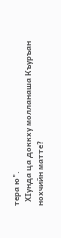тера ю".
  ХIунда ца доккху молланаша Къуръан нохчийн матте?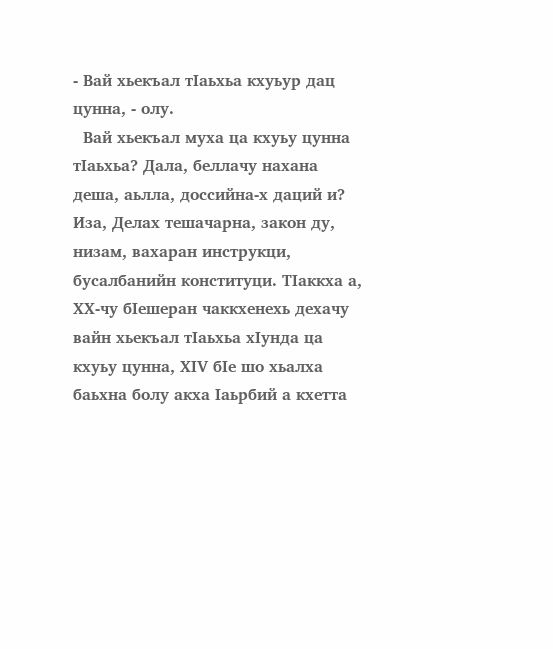- Вай хьекъал тIаьхьа кхуьур дац цунна, - олу.
  Вай хьекъал муха ца кхуьу цунна тIаьхьа? Дала, беллачу нахана деша, аьлла, доссийна-х даций и? Иза, Делах тешачарна, закон ду, низам, вахаран инструкци, бусалбанийн конституци. ТIаккха а, ХХ-чу бIешеран чаккхенехь дехачу вайн хьекъал тIаьхьа хIунда ца кхуьу цунна, ХIV бIе шо хьалха баьхна болу акха Iаьрбий а кхетта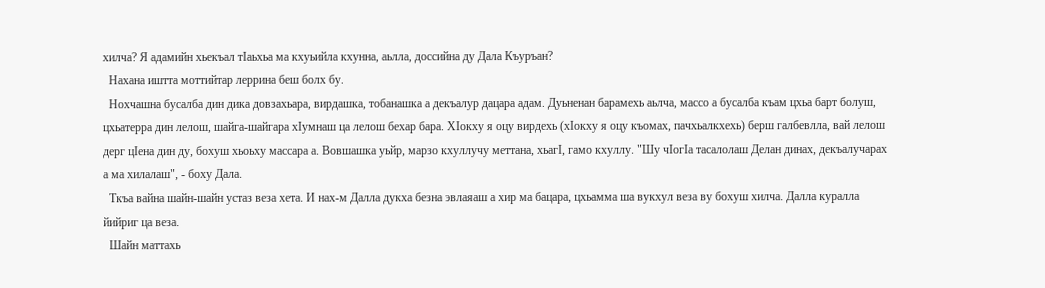хилча? Я адамийн хьекъал тIаьхьа ма кхуьийла кхунна, аьлла, доссийна ду Дала Къуръан?
  Нахана иштта моттийтар леррина беш болх бу.
  Нохчашна бусалба дин дика довзахьара, вирдашка, тобанашка а декъалур дацара адам. Дуьненан барамехь аьлча, массо а бусалба къам цхьа барт болуш, цхьатерра дин лелош, шайга-шайгара хIумнаш ца лелош бехар бара. ХIокху я оцу вирдехь (хIокху я оцу къомах, пачхьалкхехь) берш галбевлла, вай лелош дерг цIена дин ду, бохуш хьоьху массара а. Вовшашка уьйр, марзо кхуллучу меттана, хьагI, гамо кхуллу. "Шу чIогIа тасалолаш Делан динах, декъалучарах а ма хилалаш", - боху Дала.
  Ткъа вайна шайн-шайн устаз веза хета. И нах-м Далла дукха безна эвлаяаш а хир ма бацара, цхьамма ша вукхул веза ву бохуш хилча. Далла куралла йийриг ца веза.
  Шайн маттахь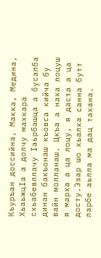Къуръан доссийна, Макка, Медина, ХьаьжцIа а долчу махкара схьабевллачу Iаьрбашца а бусалба динан бакъонаш къовса кийча бу вайн молланаш. Цкъа а наха лоцуш я марха а ца лоцу, я даста а ца досту.Эзар шо хьалха санна бутт ларбе аьлла ма дац тахана.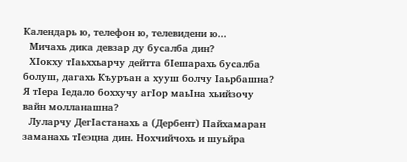Календарь ю, телефон ю, телевидени ю...
  Мичахь дика девзар ду бусалба дин?
  ХIокху тIаьххьарчу дейтта бIешарахь бусалба болуш, дагахь Къуръан а хууш болчу Iаьрбашна? Я тIера Iедало боххучу агIор маьIна хьийзочу вайн молланашна?
  Луларчу ДегIастанахь а (Дербент) Пайхамаран заманахь тIеэцна дин. Нохчийчохь и шуьйра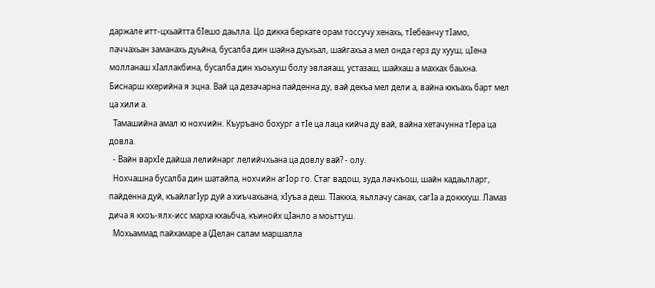даржале итт-цхьайтта бIешо даьлла. Цо дикка беркате орам тоссучу хенахь, тIебеанчу тIамо, паччахьан заманахь дуьйна, бусалба дин шайна дуьхьал, шайгахьа а мел онда герз ду хууш, цIена молланаш хIаллакбина, бусалба дин хьоьхуш болу эвлаяаш, устазаш, шайхаш а махках баьхна. Биснарш кхерийна я эцна. Вай ца дезачарна пайденна ду, вай декъа мел дели а, вайна юкъахь барт мел ца хили а.
  Тамашийна амал ю нохчийн. Къуръано бохург а тIе ца лаца кийча ду вай, вайна хетачунна тIера ца довла.
  - Вайн вархIе дайша лелийнарг лелийчхьана ца довлу вай? - олу.
  Нохчашна бусалба дин шатайпа, нохчийн агIор го. Стаг вадош, зуда лачкъош, шайн кадаьлларг, пайденна дуй, къайлагIур дуй а хиъчахьана, хIуъа а деш. ТIаккха, яьллачу санах, сагIа а доккхуш. Ламаз дича я кхоъ-ялх-исс марха кхаьбча, къинойх цIанло а моьттуш.
  Мохьаммад пайхамаре а (Делан салам маршалла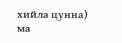хийла цунна) ма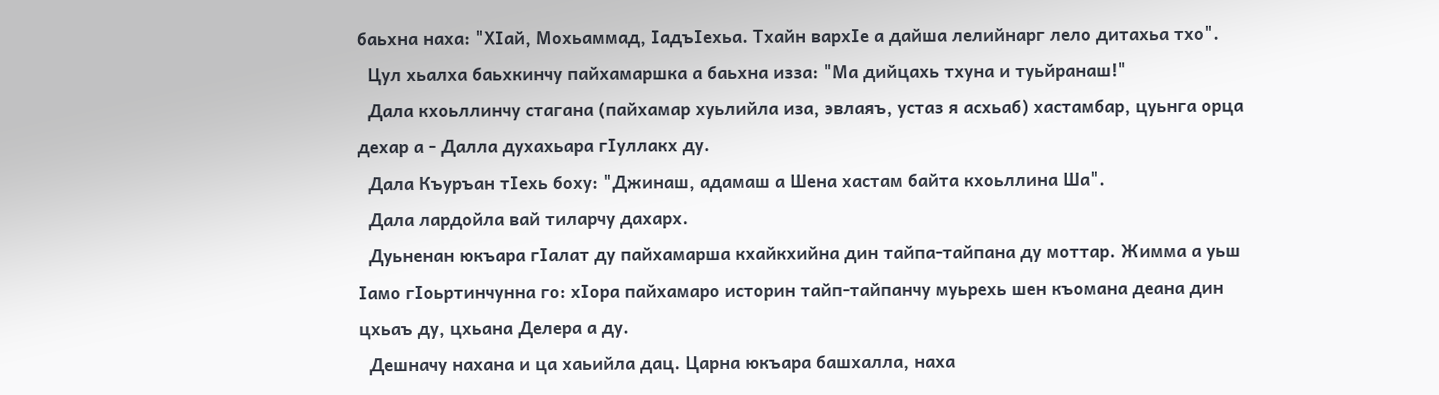баьхна наха: "ХIай, Мохьаммад, IадъIехьа. Тхайн вархIе а дайша лелийнарг лело дитахьа тхо".
  Цул хьалха баьхкинчу пайхамаршка а баьхна изза: "Ма дийцахь тхуна и туьйранаш!"
  Дала кхоьллинчу стагана (пайхамар хуьлийла иза, эвлаяъ, устаз я асхьаб) хастамбар, цуьнга орца дехар а - Далла духахьара гIуллакх ду.
  Дала Къуръан тIехь боху: "Джинаш, адамаш а Шена хастам байта кхоьллина Ша".
  Дала лардойла вай тиларчу дахарх.
  Дуьненан юкъара гIалат ду пайхамарша кхайкхийна дин тайпа-тайпана ду моттар. Жимма а уьш Iамо гIоьртинчунна го: хIора пайхамаро историн тайп-тайпанчу муьрехь шен къомана деана дин цхьаъ ду, цхьана Делера а ду.
  Дешначу нахана и ца хаьийла дац. Царна юкъара башхалла, наха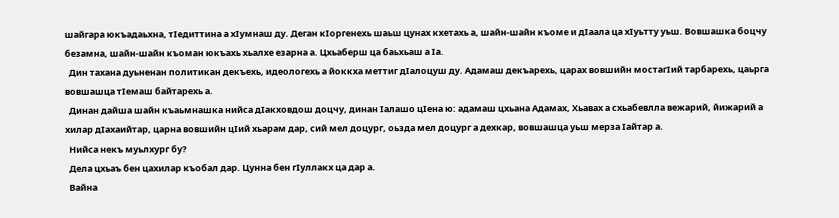шайгара юкъадаьхна, тIедиттина а хIумнаш ду. Деган кIоргенехь шаьш цунах кхетахь а, шайн-шайн къоме и дIаала ца хIуьтту уьш. Вовшашка боцчу безамна, шайн-шайн къоман юкъахь хьалхе езарна а. Цхьаберш ца баьхьаш а Iа.
  Дин тахана дуьненан политикан декъехь, идеологехь а йоккха меттиг дIалоцуш ду. Адамаш декъарехь, царах вовшийн мостагIий тарбарехь, цаьрга вовшашца тIемаш байтарехь а.
  Динан дайша шайн къаьмнашка нийса дIакховдош доцчу, динан Iалашо цIена ю: адамаш цхьана Адамах, Хьавах а схьабевлла вежарий, йижарий а хилар дIахаийтар, царна вовшийн цIий хьарам дар, сий мел доцург, оьзда мел доцург а дехкар, вовшашца уьш мерза Iайтар а.
  Нийса некъ муьлхург бу?
  Дела цхьаъ бен цахилар къобал дар. Цунна бен гIуллакх ца дар а.
  Вайна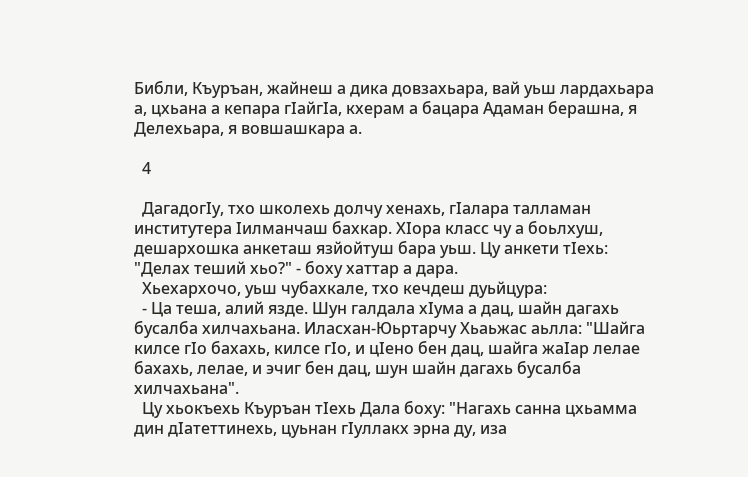Библи, Къуръан, жайнеш а дика довзахьара, вай уьш лардахьара а, цхьана а кепара гIайгIа, кхерам а бацара Адаман берашна, я Делехьара, я вовшашкара а.

  4

  ДагадогIу, тхо школехь долчу хенахь, гIалара талламан институтера Iилманчаш бахкар. ХIора класс чу а боьлхуш, дешархошка анкеташ язйойтуш бара уьш. Цу анкети тIехь: "Делах теший хьо?" - боху хаттар а дара.
  Хьехархочо, уьш чубахкале, тхо кечдеш дуьйцура:
  - Ца теша, алий язде. Шун галдала хIума а дац, шайн дагахь бусалба хилчахьана. Иласхан-Юьртарчу Хьаьжас аьлла: "Шайга килсе гIо бахахь, килсе гIо, и цIено бен дац, шайга жаIар лелае бахахь, лелае, и эчиг бен дац, шун шайн дагахь бусалба хилчахьана".
  Цу хьокъехь Къуръан тIехь Дала боху: "Нагахь санна цхьамма дин дIатеттинехь, цуьнан гIуллакх эрна ду, иза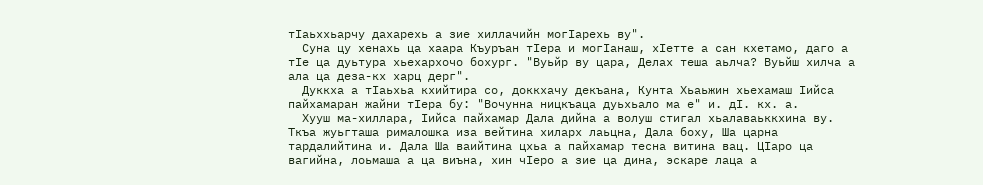тIаьххьарчу дахарехь а зие хиллачийн могIарехь ву".
  Суна цу хенахь ца хаара Къуръан тIера и могIанаш, хIетте а сан кхетамо, даго а тIе ца дуьтура хьехархочо бохург. "Вуьйр ву цара, Делах теша аьлча? Вуьйш хилча а ала ца деза-кх харц дерг".
  Дуккха а тIаьхьа кхийтира со, доккхачу декъана, Кунта Хьаьжин хьехамаш Iийса пайхамаран жайни тIера бу: "Вочунна ницкъаца дуьхьало ма е" и. дI. кх. а.
  Хууш ма-хиллара, Iийса пайхамар Дала дийна а волуш стигал хьалаваьккхина ву. Ткъа жуьгташа рималошка иза вейтина хиларх лаьцна, Дала боху, Ша царна тардалийтина и. Дала Ша ваийтина цхьа а пайхамар тесна витина вац. ЦIаро ца вагийна, лоьмаша а ца виъна, хин чIеро а зие ца дина, эскаре лаца а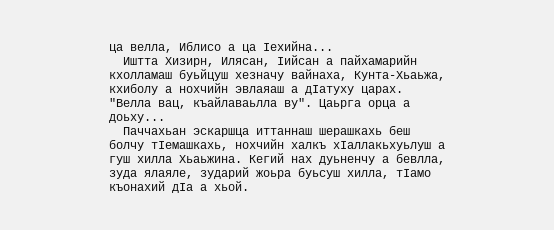ца велла, Иблисо а ца Iехийна...
  Иштта Хизирн, Илясан, Iийсан а пайхамарийн кхолламаш буьйцуш хезначу вайнаха, Кунта-Хьаьжа, кхиболу а нохчийн эвлаяаш а дIатуху царах. "Велла вац, къайлаваьлла ву". Цаьрга орца а доьху...
  Паччахьан эскаршца иттаннаш шерашкахь беш болчу тIемашкахь, нохчийн халкъ хIаллакьхуьлуш а гуш хилла Хьаьжина. Кегий нах дуьненчу а бевлла, зуда ялаяле, зударий жоьра буьсуш хилла, тIамо къонахий дIа а хьой.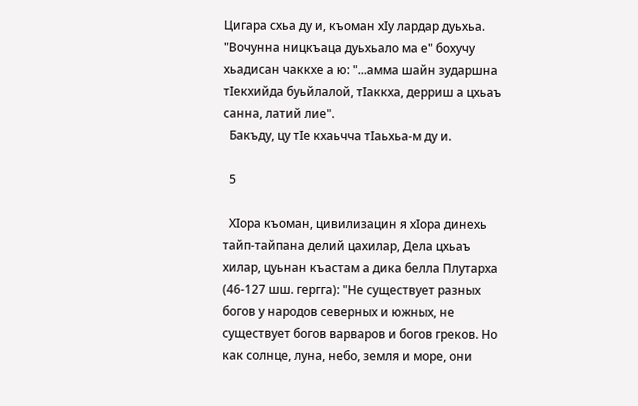Цигара схьа ду и, къоман хIу лардар дуьхьа. "Вочунна ницкъаца дуьхьало ма е" бохучу хьадисан чаккхе а ю: "...амма шайн зударшна тIекхийда буьйлалой, тIаккха, дерриш а цхьаъ санна, латий лие".
  Бакъду, цу тIе кхаьчча тIаьхьа-м ду и.

  5

  ХIора къоман, цивилизацин я хIора динехь тайп-тайпана делий цахилар, Дела цхьаъ хилар, цуьнан къастам а дика белла Плутарха (46-127 шш. гергга): "Не существует разных богов у народов северных и южных, не существует богов варваров и богов греков. Но как солнце, луна, небо, земля и море, они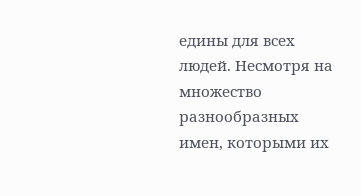едины для всех людей. Несмотря на множество разнообразных имен, которыми их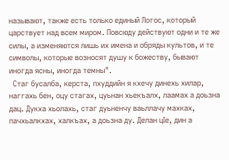называют, также есть только единый Логос, который царствует над всем миром. Повсюду действуют одни и те же силы, а изменяются лишь их имена и обряды культов, и те символы, которые возносят душу к божеству, бывают иногда ясны, иногда темны".
  Стаг бусалба, керста, пхуддийн я кхечу динехь хилар, наггахь бен, оцу стагах, цуьнан хьекъалх, лаамах а доьзна дац. Дукха хьолахь, стаг дуьненчу ваьллачу махках, пачхьалкхах, халкъах, а доьзна ду. Делан цIе, дин а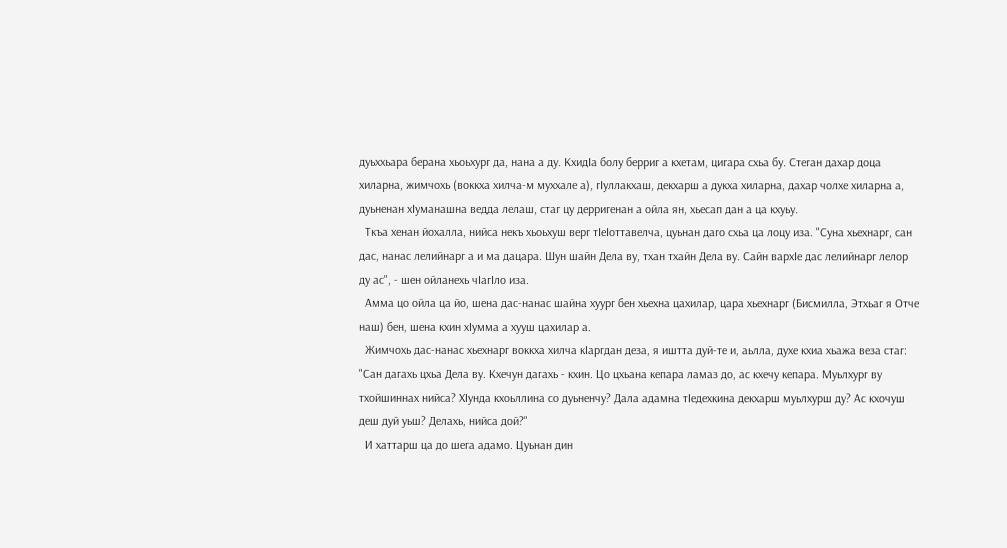дуьххьара берана хьоьхург да, нана а ду. КхидIа болу берриг а кхетам, цигара схьа бу. Стеган дахар доца хиларна, жимчохь (воккха хилча-м муххале а), гIуллакхаш, декхарш а дукха хиларна, дахар чолхе хиларна а, дуьненан хIуманашна ведда лелаш, стаг цу дерригенан а ойла ян, хьесап дан а ца кхуьу.
  Ткъа хенан йохалла, нийса некъ хьоьхуш верг тIеIоттавелча, цуьнан даго схьа ца лоцу иза. "Суна хьехнарг, сан дас, нанас лелийнарг а и ма дацара. Шун шайн Дела ву, тхан тхайн Дела ву. Сайн вархIе дас лелийнарг лелор ду ас", - шен ойланехь чIагIло иза.
  Амма цо ойла ца йо, шена дас-нанас шайна хуург бен хьехна цахилар, цара хьехнарг (Бисмилла, Этхьаг я Отче наш) бен, шена кхин хIумма а хууш цахилар а.
  Жимчохь дас-нанас хьехнарг воккха хилча кIаргдан деза, я иштта дуй-те и, аьлла, духе кхиа хьажа веза стаг: "Сан дагахь цхьа Дела ву. Кхечун дагахь - кхин. Цо цхьана кепара ламаз до, ас кхечу кепара. Муьлхург ву тхойшиннах нийса? ХIунда кхоьллина со дуьненчу? Дала адамна тIедехкина декхарш муьлхурш ду? Ас кхочуш деш дуй уьш? Делахь, нийса дой?"
  И хаттарш ца до шега адамо. Цуьнан дин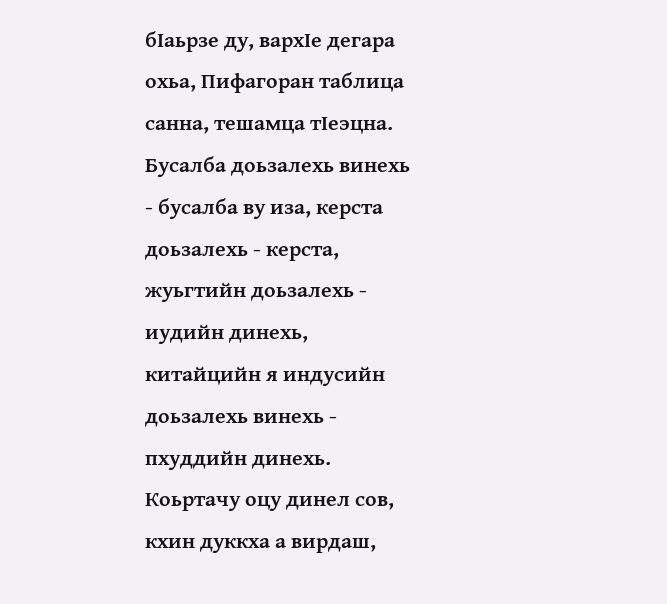бIаьрзе ду, вархIе дегара охьа, Пифагоран таблица санна, тешамца тIеэцна. Бусалба доьзалехь винехь - бусалба ву иза, керста доьзалехь - керста, жуьгтийн доьзалехь - иудийн динехь, китайцийн я индусийн доьзалехь винехь - пхуддийн динехь. Коьртачу оцу динел сов, кхин дуккха а вирдаш,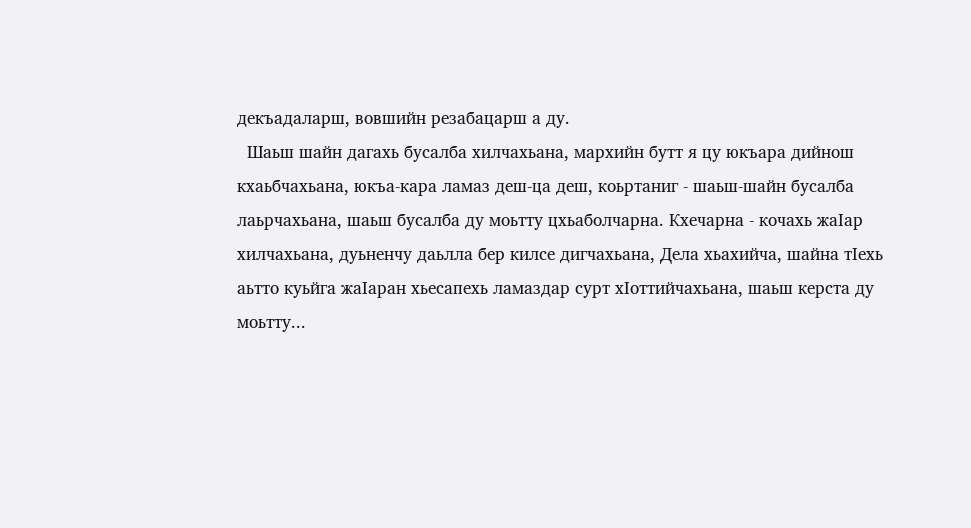декъадаларш, вовшийн резабацарш а ду.
  Шаьш шайн дагахь бусалба хилчахьана, мархийн бутт я цу юкъара дийнош кхаьбчахьана, юкъа-кара ламаз деш-ца деш, коьртаниг - шаьш-шайн бусалба лаьрчахьана, шаьш бусалба ду моьтту цхьаболчарна. Кхечарна - кочахь жаIар хилчахьана, дуьненчу даьлла бер килсе дигчахьана, Дела хьахийча, шайна тIехь аьтто куьйга жаIаран хьесапехь ламаздар сурт хIоттийчахьана, шаьш керста ду моьтту...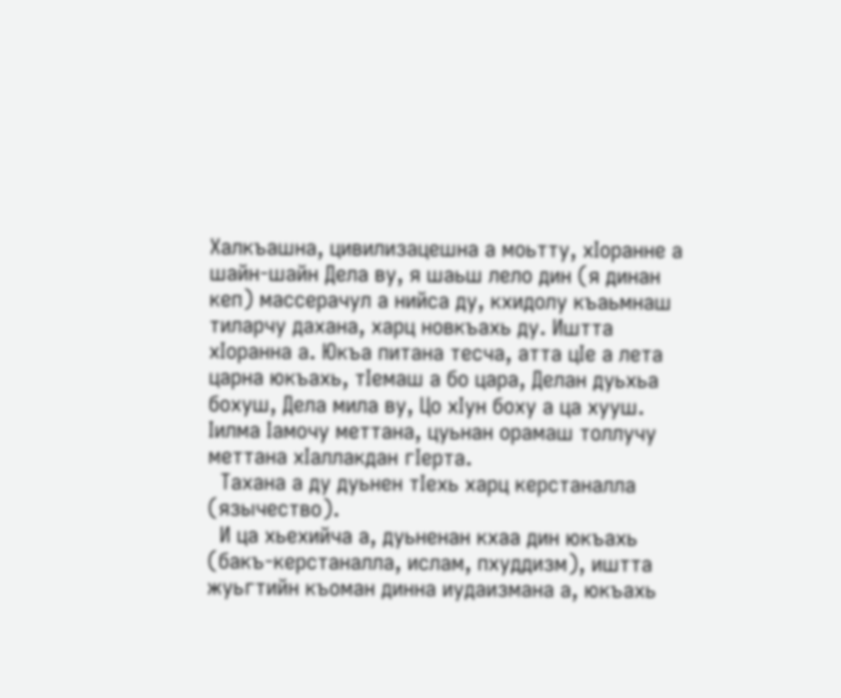Халкъашна, цивилизацешна а моьтту, хIоранне а шайн-шайн Дела ву, я шаьш лело дин (я динан кеп) массерачул а нийса ду, кхидолу къаьмнаш тиларчу дахана, харц новкъахь ду. Иштта хIоранна а. Юкъа питана тесча, атта цIе а лета царна юкъахь, тIемаш а бо цара, Делан дуьхьа бохуш, Дела мила ву, Цо хIун боху а ца хууш. Iилма Iамочу меттана, цуьнан орамаш толлучу меттана хIаллакдан гIерта.
  Тахана а ду дуьнен тIехь харц керстаналла (язычество).
  И ца хьехийча а, дуьненан кхаа дин юкъахь (бакъ-керстаналла, ислам, пхуддизм), иштта жуьгтийн къоман динна иудаизмана а, юкъахь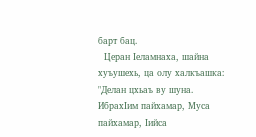барт бац.
  Церан Iеламнаха, шайна хуъушехь, ца олу халкъашка: "Делан цхьаъ ву шуна. ИбрахIим пайхамар, Муса пайхамар, Iийса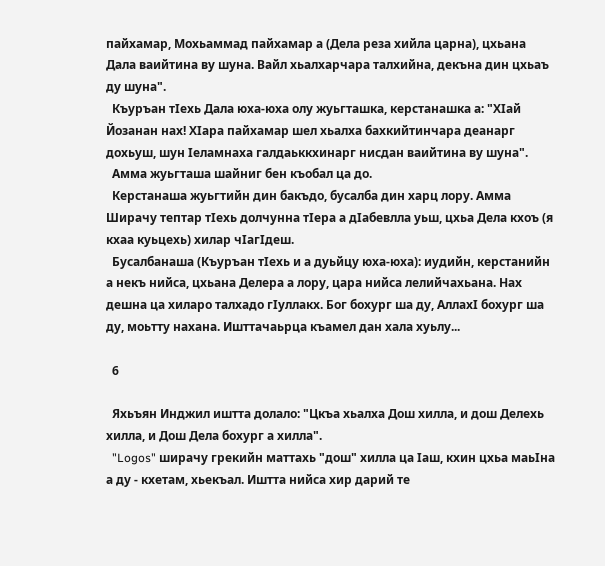пайхамар, Мохьаммад пайхамар а (Дела реза хийла царна), цхьана Дала ваийтина ву шуна. Вайл хьалхарчара талхийна, декъна дин цхьаъ ду шуна".
  Къуръан тIехь Дала юха-юха олу жуьгташка, керстанашка а: "ХIай Йозанан нах! ХIара пайхамар шел хьалха бахкийтинчара деанарг дохьуш, шун Iеламнаха галдаьккхинарг нисдан ваийтина ву шуна".
  Амма жуьгташа шайниг бен къобал ца до.
  Керстанаша жуьгтийн дин бакъдо, бусалба дин харц лору. Амма Ширачу тептар тIехь долчунна тIера а дIабевлла уьш, цхьа Дела кхоъ (я кхаа куьцехь) хилар чIагIдеш.
  Бусалбанаша (Къуръан тIехь и а дуьйцу юха-юха): иудийн, керстанийн а некъ нийса, цхьана Делера а лору, цара нийса лелийчахьана. Нах дешна ца хиларо талхадо гIуллакх. Бог бохург ша ду, АллахI бохург ша ду, моьтту нахана. Ишттачаьрца къамел дан хала хуьлу...

  6

  Яхьъян Инджил иштта долало: "Цкъа хьалха Дош хилла, и дош Делехь хилла, и Дош Дела бохург а хилла".
  "Logos" ширачу грекийн маттахь "дош" хилла ца Iаш, кхин цхьа маьIна а ду - кхетам, хьекъал. Иштта нийса хир дарий те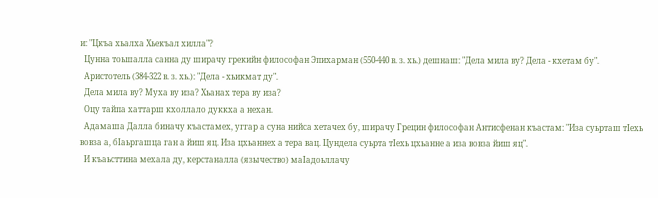и: "Цкъа хьалха Хьекъал хилла"?
  Цунна тоьшалла санна ду ширачу грекийн философан Эпихарман (550-440 в. з. хь.) дешнаш: "Дела мила ву? Дела - кхетам бу".
  Аристотель (384-322 в. з. хь.): "Дела - хьикмат ду".
  Дела мила ву? Муха ву иза? Хьанах тера ву иза?
  Оцу тайпа хаттарш кхоллало дуккха а нехан.
  Адамаша Далла биначу къастамех, уггар а суна нийса хетачех бу, ширачу Грецин философан Антисфенан къастам: "Иза суьрташ тIехь вовза а, бIаьргашца ган а йиш яц. Иза цхьаннех а тера вац. Цундела суьрта тIехь цхьанне а иза вовза йиш яц".
  И къаьсттина мехала ду, керстаналла (язычество) маIадоьллачу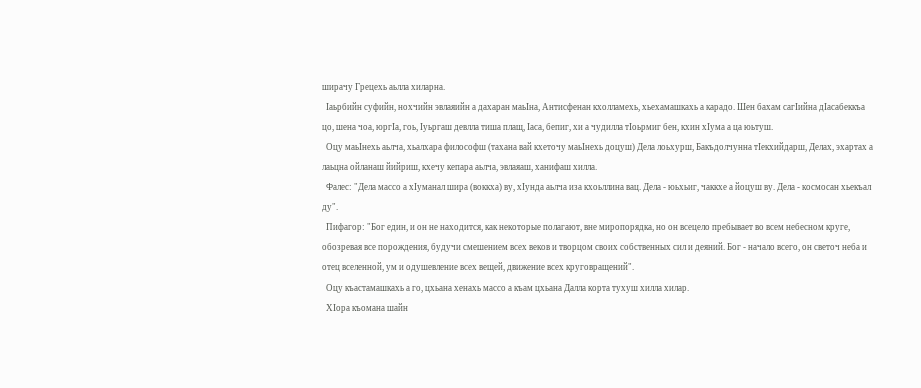ширачу Грецехь аьлла хиларна.
  Iаьрбийн суфийн, нохчийн эвлаяийн а дахаран маьIна, Антисфенан кхолламехь, хьехамашкахь а карадо. Шен бахам сагIийна дIасабеккъа цо, шена чоа, юргIа, гоь, Iуьргаш девлла тиша плащ, Iаса, бепиг, хи а чудилла тIоьрмиг бен, кхин хIума а ца юьтуш.
  Оцу маьIнехь аьлча, хьалхара философш (тахана вай кхеточу маьIнехь доцуш) Дела лоьхурш, Бакъдолчунна тIекхийдарш, Делах, эхартах а лаьцна ойланаш йийриш, кхечу кепара аьлча, эвлаяаш, ханифаш хилла.
  Фалес: "Дела массо а хIуманал шира (воккха) ву, хIунда аьлча иза кхоьллина вац. Дела - юьхьиг, чаккхе а йоцуш ву. Дела - космосан хьекъал ду".
  Пифагор: "Бог един, и он не находится, как некоторые полагают, вне миропорядка, но он всецело пребывает во всем небесном круге, обозревая все порождения, будучи смешением всех веков и творцом своих собственных сил и деяний. Бог - начало всего, он светоч неба и отец вселенной, ум и одушевление всех вещей, движение всех круговращений".
  Оцу къастамашкахь а го, цхьана хенахь массо а къам цхьана Далла корта тухуш хилла хилар.
  ХIора къомана шайн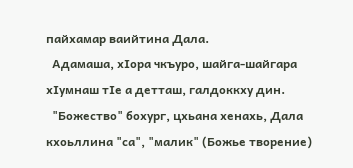пайхамар ваийтина Дала.
  Адамаша, хIора чкъуро, шайга-шайгара хIумнаш тIе а детташ, галдоккху дин.
  "Божество" бохург, цхьана хенахь, Дала кхоьллина "са", "малик" (Божье творение)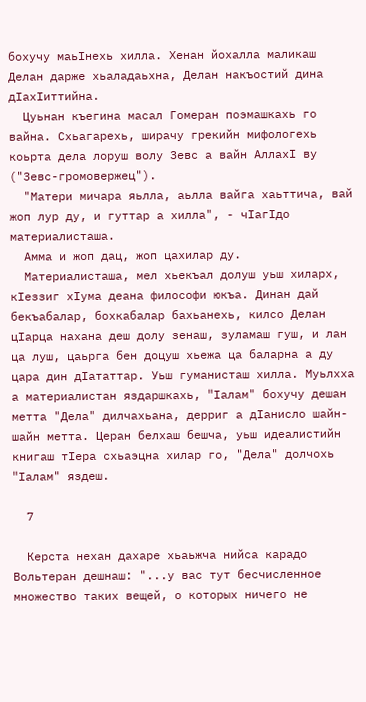бохучу маьIнехь хилла. Хенан йохалла маликаш Делан дарже хьаладаьхна, Делан накъостий дина дIахIиттийна.
  Цуьнан къегина масал Гомеран поэмашкахь го вайна. Схьагарехь, ширачу грекийн мифологехь коьрта дела лоруш волу Зевс а вайн АллахI ву ("Зевс-громовержец").
  "Матери мичара яьлла, аьлла вайга хаьттича, вай жоп лур ду, и гуттар а хилла", - чIагIдо материалисташа.
  Амма и жоп дац, жоп цахилар ду.
  Материалисташа, мел хьекъал долуш уьш хиларх, кIеззиг хIума деана философи юкъа. Динан дай бекъабалар, бохкабалар бахьанехь, килсо Делан цIарца нахана деш долу зенаш, зуламаш гуш, и лан ца луш, цаьрга бен доцуш хьежа ца баларна а ду цара дин дIататтар. Уьш гуманисташ хилла. Муьлхха а материалистан яздаршкахь, "Iалам" бохучу дешан метта "Дела" дилчахьана, дерриг а дIанисло шайн-шайн метта. Церан белхаш бешча, уьш идеалистийн книгаш тIера схьаэцна хилар го, "Дела" долчохь "Iалам" яздеш.

  7

  Керста нехан дахаре хьаьжча нийса карадо Вольтеран дешнаш: "...у вас тут бесчисленное множество таких вещей, о которых ничего не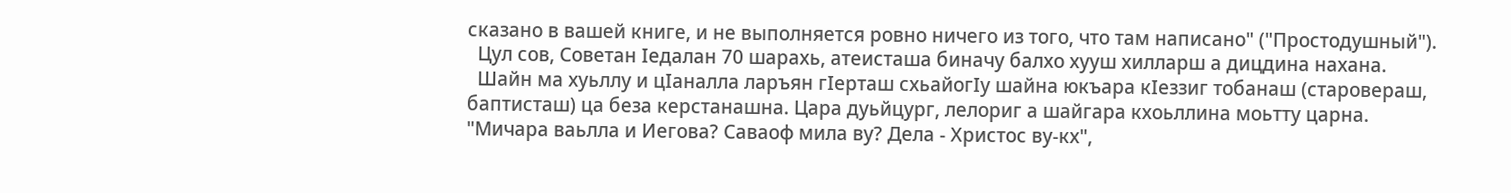сказано в вашей книге, и не выполняется ровно ничего из того, что там написано" ("Простодушный").
  Цул сов, Советан Iедалан 70 шарахь, атеисташа биначу балхо хууш хилларш а дицдина нахана.
  Шайн ма хуьллу и цIаналла ларъян гIерташ схьайогIу шайна юкъара кIеззиг тобанаш (старовераш, баптисташ) ца беза керстанашна. Цара дуьйцург, лелориг а шайгара кхоьллина моьтту царна. "Мичара ваьлла и Иегова? Саваоф мила ву? Дела - Христос ву-кх",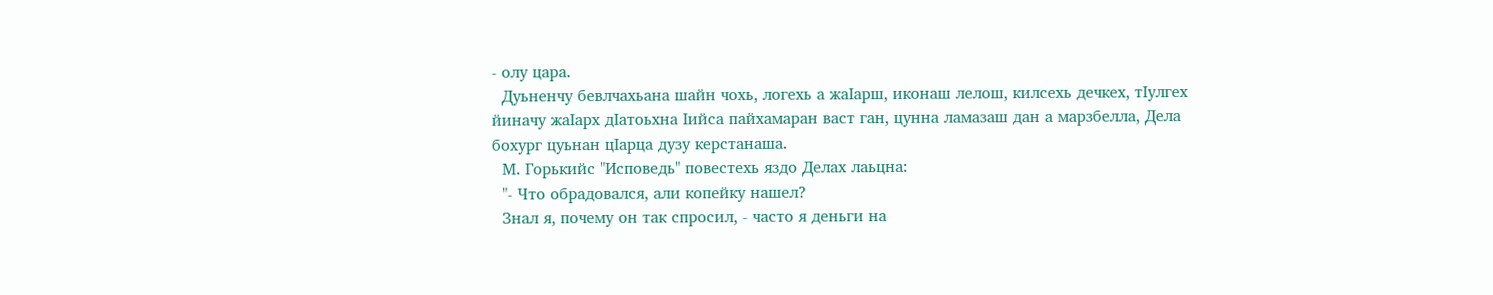- олу цара.
  Дуьненчу бевлчахьана шайн чохь, логехь а жаIарш, иконаш лелош, килсехь дечкех, тIулгех йиначу жаIарх дIатоьхна Iийса пайхамаран васт ган, цунна ламазаш дан а марзбелла, Дела бохург цуьнан цIарца дузу керстанаша.
  М. Горькийс "Исповедь" повестехь яздо Делах лаьцна:
  "- Что обрадовался, али копейку нашел?
  Знал я, почему он так спросил, - часто я деньги на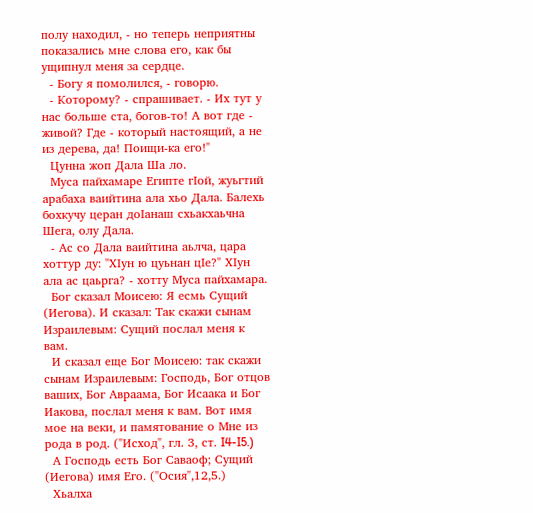полу находил, - но теперь неприятны показались мне слова его, как бы ущипнул меня за сердце.
  - Богу я помолился, - говорю.
  - Которому? - спрашивает. - Их тут у нас больше ста, богов-то! А вот где - живой? Где - который настоящий, а не из дерева, да! Поищи-ка его!"
  Цунна жоп Дала Ша ло.
  Муса пайхамаре Египте гIой, жуьгтий арабаха ваийтина ала хьо Дала. Балехь бохкучу церан доIанаш схьакхаьчна Шега, олу Дала.
  - Ас со Дала ваийтина аьлча, цара хоттур ду: "ХIун ю цуьнан цIе?" ХIун ала ас цаьрга? - хотту Муса пайхамара.
  Бог сказал Моисею: Я есмь Сущий (Иегова). И сказал: Так скажи сынам Израилевым: Сущий послал меня к вам.
  И сказал еще Бог Моисею: так скажи сынам Израилевым: Господь, Бог отцов ваших, Бог Авраама, Бог Исаака и Бог Иакова, послал меня к вам. Вот имя мое на веки, и памятование о Мне из рода в род. ("Исход", гл. 3, ст. I4-I5.)
  А Господь есть Бог Саваоф; Сущий (Иегова) имя Его. ("Осия",12,5.)
  Хьалха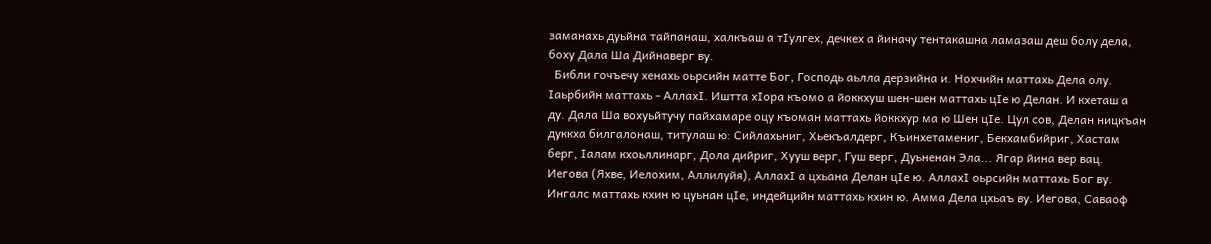заманахь дуьйна тайпанаш, халкъаш а тIулгех, дечкех а йиначу тентакашна ламазаш деш болу дела, боху Дала Ша Дийнаверг ву.
  Библи гочъечу хенахь оьрсийн матте Бог, Господь аьлла дерзийна и. Нохчийн маттахь Дела олу. Iаьрбийн маттахь - АллахI. Иштта хIора къомо а йоккхуш шен-шен маттахь цIе ю Делан. И кхеташ а ду. Дала Ша вохуьйтучу пайхамаре оцу къоман маттахь йоккхур ма ю Шен цIе. Цул сов, Делан ницкъан дуккха билгалонаш, титулаш ю: Сийлахьниг, Хьекъалдерг, Къинхетамениг, Бекхамбийриг, Хастам берг, Iалам кхоьллинарг, Дола дийриг, Хууш верг, Гуш верг, Дуьненан Эла... Ягар йина вер вац. Иегова (Яхве, Иелохим, Аллилуйя), АллахI а цхьана Делан цIе ю. АллахI оьрсийн маттахь Бог ву. Ингалс маттахь кхин ю цуьнан цIе, индейцийн маттахь кхин ю. Амма Дела цхьаъ ву. Иегова, Саваоф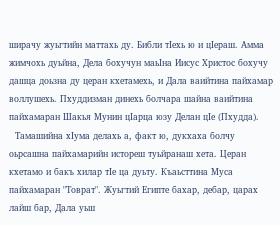ширачу жуьгтийн маттахь ду. Библи тIехь ю и цIераш. Амма жимчохь дуьйна, Дела бохучун маьIна Иисус Христос бохучу дашца доьзна ду церан кхетамехь, и Дала ваийтина пайхамар воллушехь. Пхуддизман динехь болчара шайна ваийтина пайхамаран Шакья Мунин цIарца юзу Делан цIе (Пхудда).
  Тамашийна хIума делахь а, факт ю, дукхаха болчу оьрсашна пайхамарийн истореш туьйранаш хета. Церан кхетамо и бакъ хилар тIе ца дуьту. Къаьсттина Муса пайхамаран "Товрат". Жуьгтий Египте бахар, дебар, царах лайш бар, Дала уьш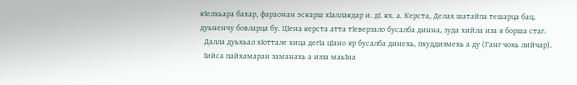кIелхьара бахар, фараонан эскарш хIаллакдар и. дI. кх. а. Керста, Делах шатайпа тешарца бац, дуьненчу бовларца бу. ЦIена керста атта тIеверзало бусалба динна, зуда хийла иза я борша стаг.
  Далла дуьхьал хIоттале хица дегIа цIано яр бусалба динехь, пхуддизмехь а ду (Ганг чохь лийчар).
  Iийса пайхамаран заманахь а изза маьIна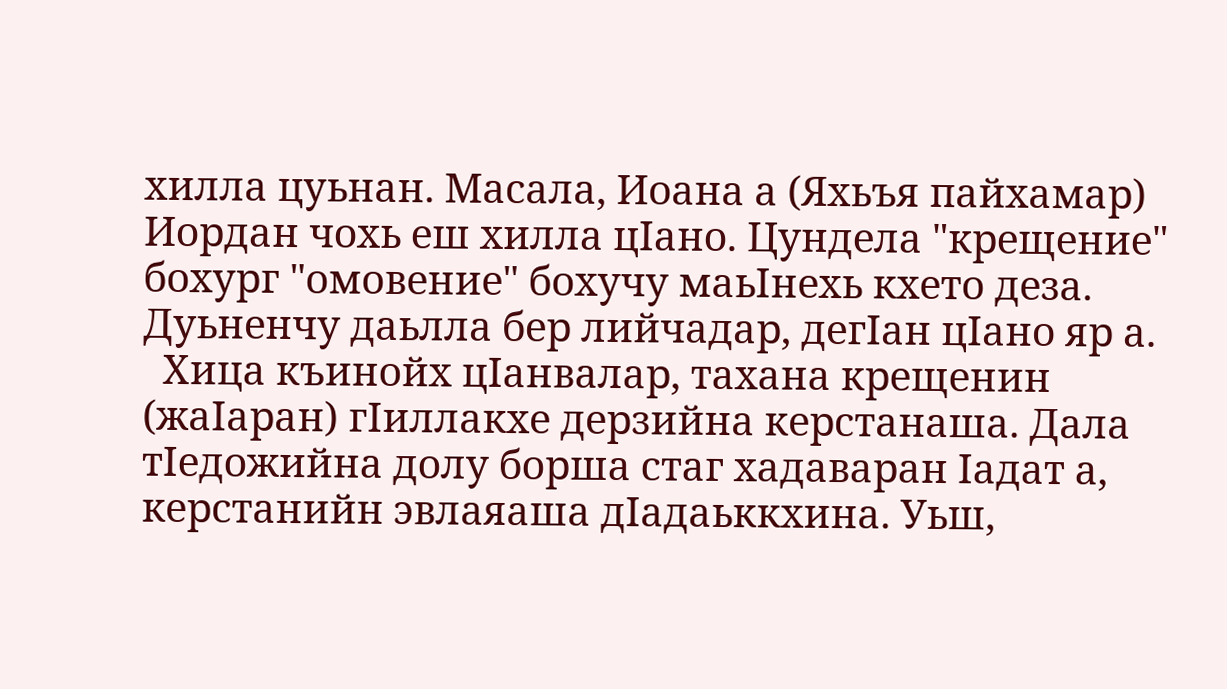хилла цуьнан. Масала, Иоана а (Яхьъя пайхамар) Иордан чохь еш хилла цIано. Цундела "крещение" бохург "омовение" бохучу маьIнехь кхето деза. Дуьненчу даьлла бер лийчадар, дегIан цIано яр а.
  Хица къинойх цIанвалар, тахана крещенин (жаIаран) гIиллакхе дерзийна керстанаша. Дала тIедожийна долу борша стаг хадаваран Iадат а, керстанийн эвлаяаша дIадаьккхина. Уьш,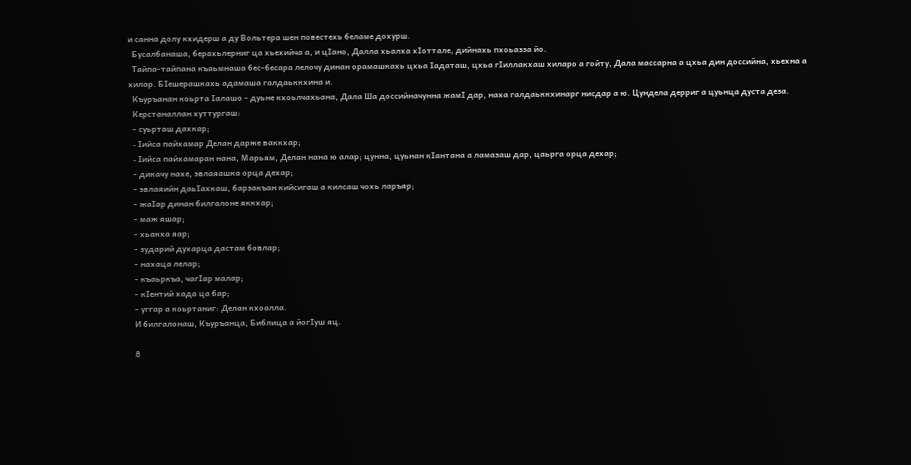и санна долу кхидерш а ду Вольтера шен повестехь беламе дохурш.
  Бусалбанаша, берахьлерниг ца хьехийча а, и цIано, Далла хьалха хIоттале, дийнахь пхоьазза йо.
  Тайпа-тайпана къаьмнаша бес-бесара лелочу динан орамашкахь цхьа Iадаташ, цхьа гIиллакхаш хиларо а гойту, Дала массарна а цхьа дин доссийна, хьехна а хилар. БIешерашкахь адамаша галдаьккхина и.
  Къуръанан коьрта Iалашо - дуьне кхоьлчахьана, Дала Ша доссийначунна жамI дар, наха галдаьккхинарг нисдар а ю. Цундела дерриг а цуьнца дуста деза.
  Керстаналлан хуттургаш:
  - суьрташ дахкар;
  - Iийса пайхамар Делан дарже ваккхар;
  - Iийса пайхамаран нана, Марьям, Делан нана ю алар; цунна, цуьнан кIантана а ламазаш дар, цаьрга орца дехар;
  - дикачу нахе, эвлаяашка орца дехар;
  - эвлаяийн даьIахкаш, барзакъан кийсигаш а килсаш чохь ларъяр;
  - жаIар динан билгалоне яккхар;
  - маж яшар;
  - хьакха яар;
  - зударий духарца дастам бовлар;
  - нахаца лелар;
  - къаьркъа, чагIар малар;
  - кIентий хада ца бар;
  - уггар а коьртаниг: Делан кхоалла.
  И билгалонаш, Къуръанца, Библица а йогIуш яц.

  8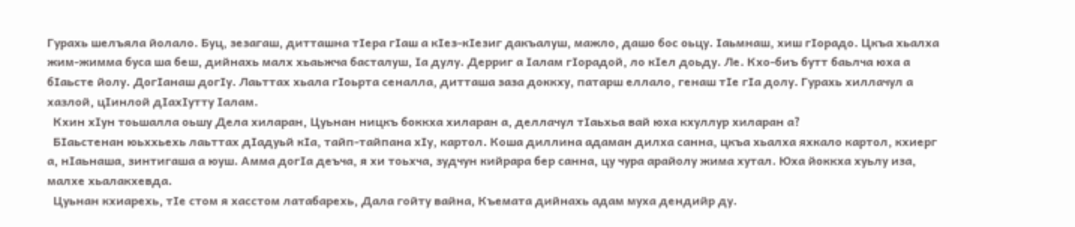Гурахь шелъяла йолало. Буц, зезагаш, дитташна тIера гIаш а кIез-кIезиг дакъалуш, мажло, дашо бос оьцу. Iаьмнаш, хиш гIорадо. Цкъа хьалха жим-жимма буса ша беш, дийнахь малх хьаьжча басталуш, Iа дулу. Дерриг а Iалам гIорадой, ло кIел доьду. Ле. Кхо-биъ бутт баьлча юха а бIаьсте йолу. ДогIанаш догIу. Лаьттах хьала гIоьрта сеналла, дитташа заза доккху, патарш еллало, генаш тIе гIа долу. Гурахь хиллачул а хазлой, цIинлой дIахIутту Iалам.
  Кхин хIун тоьшалла оьшу Дела хиларан, Цуьнан ницкъ боккха хиларан а, деллачул тIаьхьа вай юха кхуллур хиларан а?
  БIаьстенан юьххьехь лаьттах дIадуьй кIа, тайп-тайпана хIу, картол. Коша диллина адаман дилха санна, цкъа хьалха яхкало картол, кхиерг а, нIаьнаша, зинтигаша а юуш. Амма догIа деъча, я хи тоьхча, зудчун кийрара бер санна, цу чура арайолу жима хутал. Юха йоккха хуьлу иза, малхе хьалакхевда.
  Цуьнан кхиарехь, тIе стом я хасстом латабарехь, Дала гойту вайна, Къемата дийнахь адам муха дендийр ду.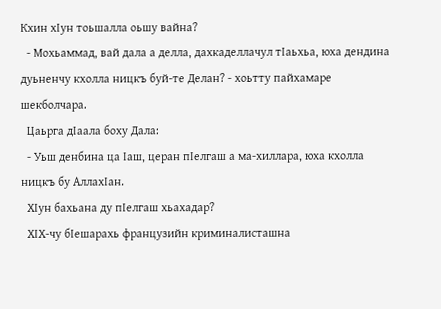Кхин хIун тоьшалла оьшу вайна?
  - Мохьаммад, вай дала а делла, дахкаделлачул тIаьхьа, юха дендина дуьненчу кхолла ницкъ буй-те Делан? - хоьтту пайхамаре шекболчара.
  Цаьрга дIаала боху Дала:
  - Уьш денбина ца Iаш, церан пIелгаш а ма-хиллара, юха кхолла ницкъ бу АллахIан.
  ХIун бахьана ду пIелгаш хьахадар?
  ХIХ-чу бIешарахь французийн криминалисташна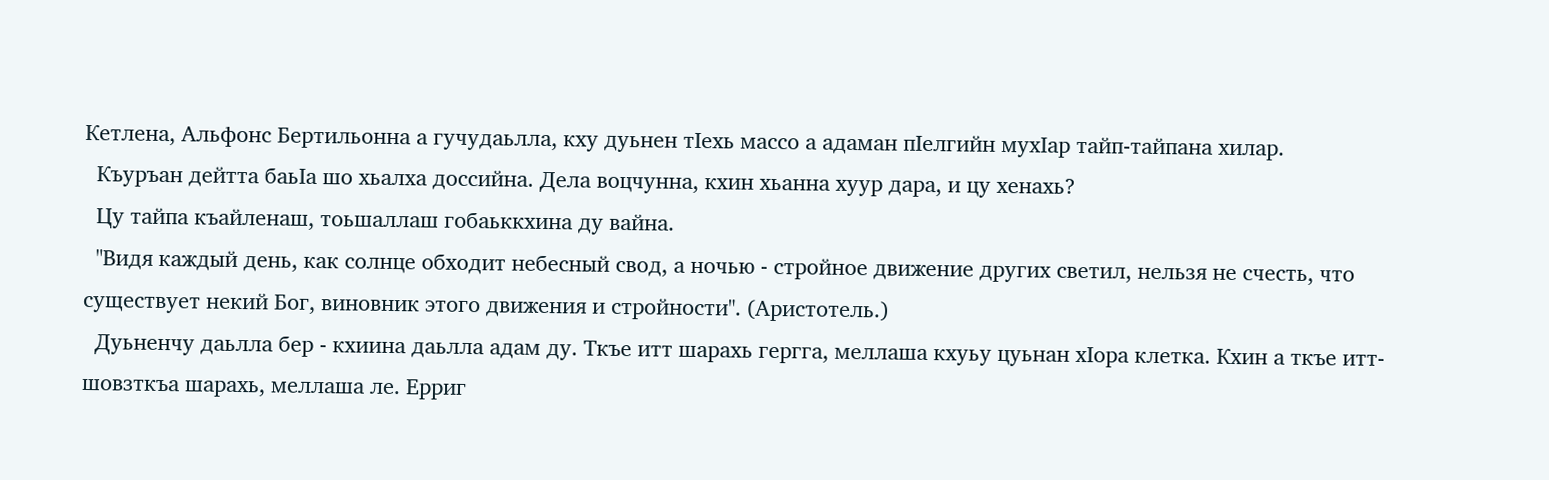Кетлена, Альфонс Бертильонна а гучудаьлла, кху дуьнен тIехь массо а адаман пIелгийн мухIар тайп-тайпана хилар.
  Къуръан дейтта баьIа шо хьалха доссийна. Дела воцчунна, кхин хьанна хуур дара, и цу хенахь?
  Цу тайпа къайленаш, тоьшаллаш гобаьккхина ду вайна.
  "Видя каждый день, как солнце обходит небесный свод, а ночью - стройное движение других светил, нельзя не счесть, что существует некий Бог, виновник этого движения и стройности". (Аристотель.)
  Дуьненчу даьлла бер - кхиина даьлла адам ду. Ткъе итт шарахь гергга, меллаша кхуьу цуьнан хIора клетка. Кхин а ткъе итт-шовзткъа шарахь, меллаша ле. Ерриг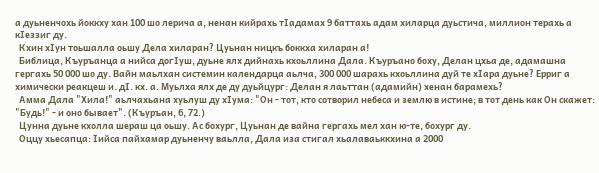а дуьненчохь йоккху хан 100 шо лерича а, ненан кийрахь тIадамах 9 баттахь адам хиларца дуьстича, миллион терахь а кIеззиг ду.
  Кхин хIун тоьшалла оьшу Дела хиларан? Цуьнан ницкъ боккха хиларан а!
  Библица, Къуръанца а нийса догIуш, дуьне ялх дийнахь кхоьллина Дала. Къуръано боху, Делан цхьа де, адамашна гергахь 50 000 шо ду. Вайн маьлхан системин календарца аьлча, 300 000 шарахь кхоьллина дуй те хIара дуьне? Ерриг а химически реакцеш и. дI. кх. а. Муьлха ялх де ду дуьйцург: Делан я лаьттан (адамийн) хенан барамехь?
  Амма Дала "Хила!" аьлчахьана хуьлуш ду хIума: "Он - тот, кто сотворил небеса и землю в истине; в тот день как Он скажет: "Будь!" - и оно бывает". (Къуръан, 6, 72.)
  Цунна дуьне кхолла шераш ца оьшу. Ас бохург, Цуьнан де вайна гергахь мел хан ю-те, бохург ду.
  Оццу хьесапца: Iийса пайхамар дуьненчу ваьлла, Дала иза стигал хьалаваьккхина а 2000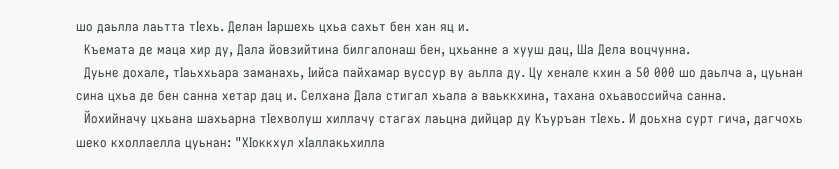шо даьлла лаьтта тIехь. Делан Iаршехь цхьа сахьт бен хан яц и.
  Къемата де маца хир ду, Дала йовзийтина билгалонаш бен, цхьанне а хууш дац, Ша Дела воцчунна.
  Дуьне дохале, тIаьххьара заманахь, Iийса пайхамар вуссур ву аьлла ду. Цу хенале кхин а 50 000 шо даьлча а, цуьнан сина цхьа де бен санна хетар дац и. Селхана Дала стигал хьала а ваьккхина, тахана охьавоссийча санна.
  Йохийначу цхьана шахьарна тIехволуш хиллачу стагах лаьцна дийцар ду Къуръан тIехь. И доьхна сурт гича, дагчохь шеко кхоллаелла цуьнан: "ХIоккхул хIаллакьхилла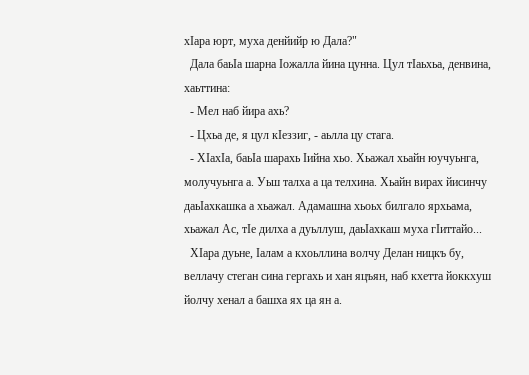хIара юрт, муха денйийр ю Дала?"
  Дала баьIа шарна Iожалла йина цунна. Цул тIаьхьа, денвина, хаьттина:
  - Мел наб йира ахь?
  - Цхьа де, я цул кIеззиг, - аьлла цу стага.
  - ХIахIа, баьIа шарахь Iийна хьо. Хьажал хьайн юучуьнга, молучуьнга а. Уьш талха а ца телхина. Хьайн вирах йисинчу даьIахкашка а хьажал. Адамашна хьоьх билгало ярхьама, хьажал Ас, тIе дилха а дуьллуш, даьIахкаш муха гIиттайо...
  ХIара дуьне, Iалам а кхоьллина волчу Делан ницкъ бу, веллачу стеган сина гергахь и хан яцъян, наб кхетта йоккхуш йолчу хенал а башха ях ца ян а.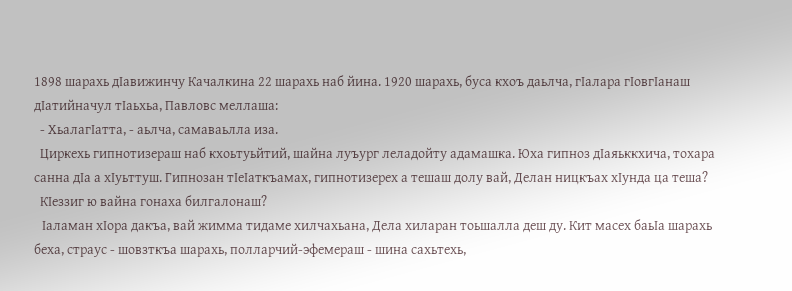1898 шарахь дIавижинчу Качалкина 22 шарахь наб йина. 1920 шарахь, буса кхоъ даьлча, гIалара гIовгIанаш дIатийначул тIаьхьа, Павловс меллаша:
  - ХьалагIатта, - аьлча, самаваьлла иза.
  Циркехь гипнотизераш наб кхоьтуьйтий, шайна луъург леладойту адамашка. Юха гипноз дIаяьккхича, тохара санна дIа а хIуьттуш. Гипнозан тIеIаткъамах, гипнотизерех а тешаш долу вай, Делан ницкъах хIунда ца теша?
  КIеззиг ю вайна гонаха билгалонаш?
  Iаламан хIора дакъа, вай жимма тидаме хилчахьана, Дела хиларан тоьшалла деш ду. Кит масех баьIа шарахь беха, страус - шовзткъа шарахь, полларчий-эфемераш - шина сахьтехь,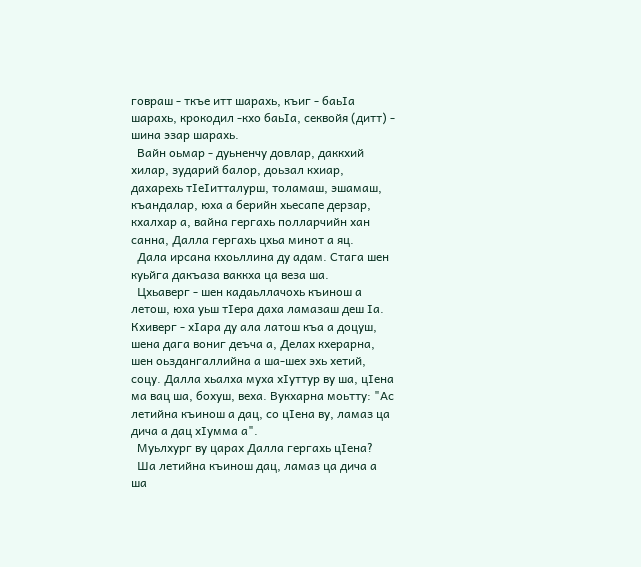говраш - ткъе итт шарахь, къиг - баьIа шарахь, крокодил -кхо баьIа, секвойя (дитт) - шина эзар шарахь.
  Вайн оьмар - дуьненчу довлар, даккхий хилар, зударий балор, доьзал кхиар, дахарехь тIеIитталурш, толамаш, эшамаш, къандалар, юха а берийн хьесапе дерзар, кхалхар а, вайна гергахь полларчийн хан санна, Далла гергахь цхьа минот а яц.
  Дала ирсана кхоьллина ду адам. Стага шен куьйга дакъаза ваккха ца веза ша.
  Цхьаверг - шен кадаьллачохь къинош а летош, юха уьш тIера даха ламазаш деш Iа. Кхиверг - хIара ду ала латош къа а доцуш, шена дага вониг деъча а, Делах кхерарна, шен оьздангаллийна а ша-шех эхь хетий, соцу. Далла хьалха муха хIуттур ву ша, цIена ма вац ша, бохуш, веха. Вукхарна моьтту: "Ас летийна къинош а дац, со цIена ву, ламаз ца дича а дац хIумма а".
  Муьлхург ву царах Далла гергахь цIена?
  Ша летийна къинош дац, ламаз ца дича а ша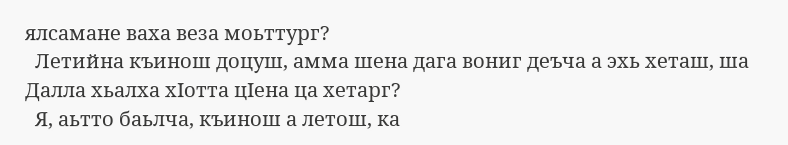ялсамане ваха веза моьттург?
  Летийна къинош доцуш, амма шена дага вониг деъча а эхь хеташ, ша Далла хьалха хIотта цIена ца хетарг?
  Я, аьтто баьлча, къинош а летош, ка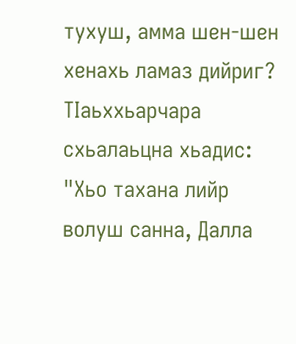тухуш, амма шен-шен хенахь ламаз дийриг? ТIаьххьарчара схьалаьцна хьадис: "Хьо тахана лийр волуш санна, Далла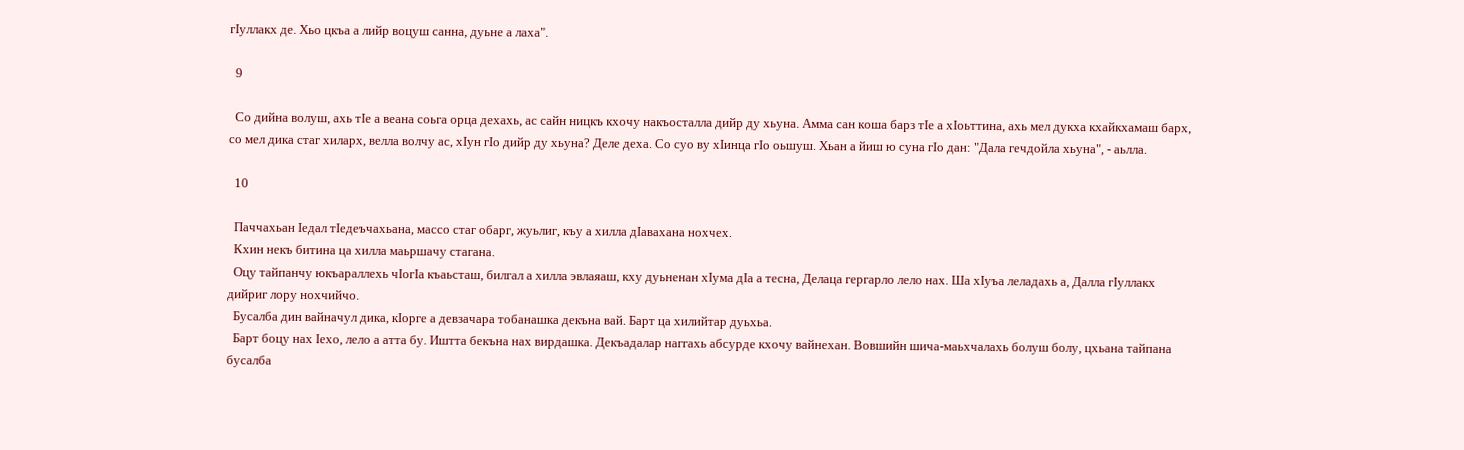гIуллакх де. Хьо цкъа а лийр воцуш санна, дуьне а лаха".

  9

  Со дийна волуш, ахь тIе а веана соьга орца дехахь, ас сайн ницкъ кхочу накъосталла дийр ду хьуна. Амма сан коша барз тIе а хIоьттина, ахь мел дукха кхайкхамаш барх, со мел дика стаг хиларх, велла волчу ас, хIун гIо дийр ду хьуна? Деле деха. Со суо ву хIинца гIо оьшуш. Хьан а йиш ю суна гIо дан: "Дала гечдойла хьуна", - аьлла.

  10

  Паччахьан Iедал тIедеъчахьана, массо стаг обарг, жуьлиг, къу а хилла дIавахана нохчех.
  Кхин некъ битина ца хилла маьршачу стагана.
  Оцу тайпанчу юкъараллехь чIогIа къаьсташ, билгал а хилла эвлаяаш, кху дуьненан хIума дIа а тесна, Делаца гергарло лело нах. Ша хIуъа леладахь а, Далла гIуллакх дийриг лору нохчийчо.
  Бусалба дин вайначул дика, кIорге а девзачара тобанашка декъна вай. Барт ца хилийтар дуьхьа.
  Барт боцу нах Iехо, лело а атта бу. Иштта бекъна нах вирдашка. Декъадалар наггахь абсурде кхочу вайнехан. Вовшийн шича-маьхчалахь болуш болу, цхьана тайпана бусалба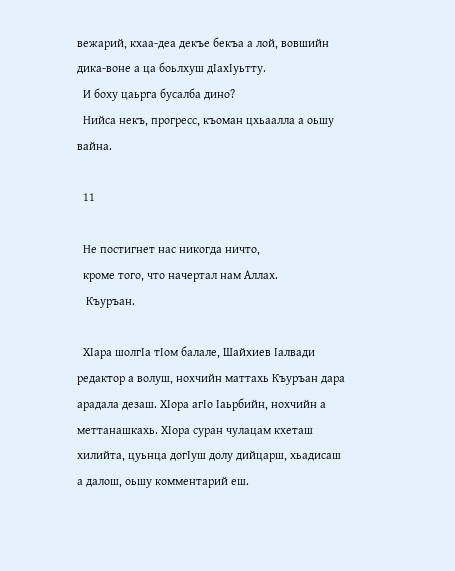вежарий, кхаа-деа декъе бекъа а лой, вовшийн дика-воне а ца боьлхуш дIахIуьтту.
  И боху цаьрга бусалба дино?
  Нийса некъ, прогресс, къоман цхьаалла а оьшу вайна.

  11

  Не постигнет нас никогда ничто,
  кроме того, что начертал нам Аллах.
   Къуръан.

  ХIара шолгIа тIом балале, Шайхиев Iалвади редактор а волуш, нохчийн маттахь Къуръан дара арадала дезаш. ХIора агIо Iаьрбийн, нохчийн а меттанашкахь. ХIора суран чулацам кхеташ хилийта, цуьнца догIуш долу дийцарш, хьадисаш а далош, оьшу комментарий еш.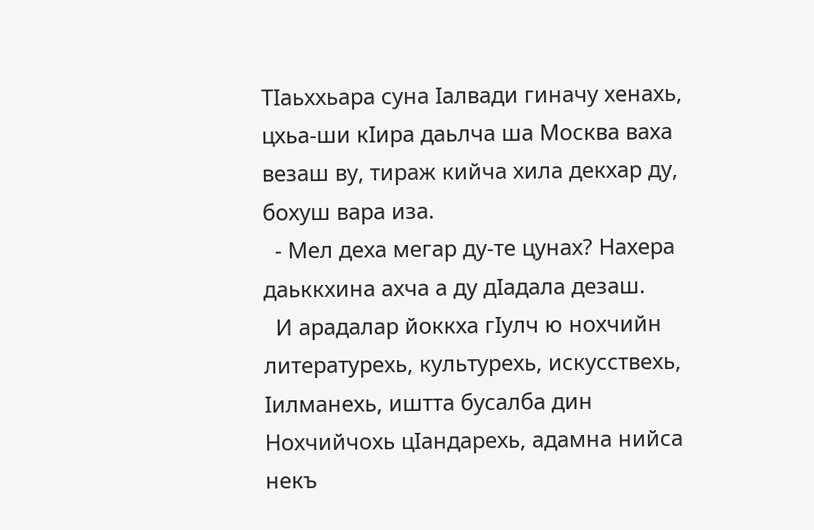ТIаьххьара суна Iалвади гиначу хенахь, цхьа-ши кIира даьлча ша Москва ваха везаш ву, тираж кийча хила декхар ду, бохуш вара иза.
  - Мел деха мегар ду-те цунах? Нахера даьккхина ахча а ду дIадала дезаш.
  И арадалар йоккха гIулч ю нохчийн литературехь, культурехь, искусствехь, Iилманехь, иштта бусалба дин Нохчийчохь цIандарехь, адамна нийса некъ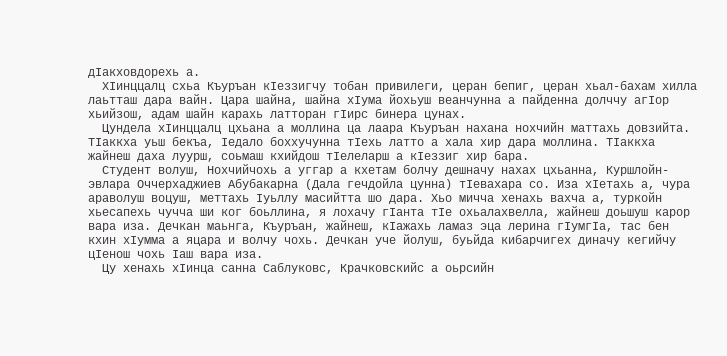дIакховдорехь а.
  ХIинццалц схьа Къуръан кIеззигчу тобан привилеги, церан бепиг, церан хьал-бахам хилла лаьтташ дара вайн. Цара шайна, шайна хIума йохьуш веанчунна а пайденна долччу агIор хьийзош, адам шайн карахь латторан гIирс бинера цунах.
  Цундела хIинццалц цхьана а моллина ца лаара Къуръан нахана нохчийн маттахь довзийта. ТIаккха уьш бекъа, Iедало боххучунна тIехь латто а хала хир дара моллина. ТIаккха жайнеш даха луурш, соьмаш кхийдош тIелеларш а кIеззиг хир бара.
  Студент волуш, Нохчийчохь а уггар а кхетам болчу дешначу нахах цхьанна, Куршлойн-эвлара Оччерхаджиев Абубакарна (Дала гечдойла цунна) тIевахара со. Иза хIетахь а, чура араволуш воцуш, меттахь Iуьллу масийтта шо дара. Хьо мичча хенахь вахча а, туркойн хьесапехь чучча ши ког боьллина, я лохачу гIанта тIе охьалахвелла, жайнеш доьшуш карор вара иза. Дечкан маьнга, Къуръан, жайнеш, кIажахь ламаз эца лерина гIумгIа, тас бен кхин хIумма а яцара и волчу чохь. Дечкан уче йолуш, буьйда кибарчигех диначу кегийчу цIенош чохь Iаш вара иза.
  Цу хенахь хIинца санна Саблуковс, Крачковскийс а оьрсийн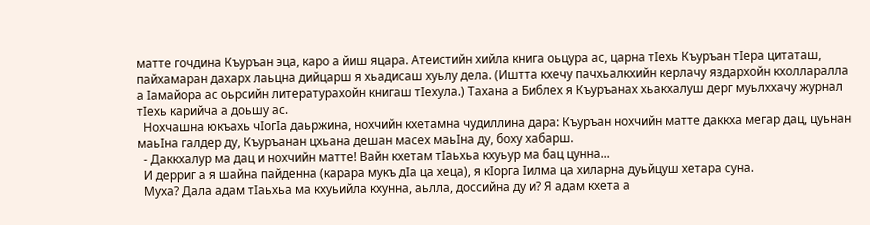матте гочдина Къуръан эца, каро а йиш яцара. Атеистийн хийла книга оьцура ас, царна тIехь Къуръан тIера цитаташ, пайхамаран дахарх лаьцна дийцарш я хьадисаш хуьлу дела. (Иштта кхечу пачхьалкхийн керлачу яздархойн кхолларалла а Iамайора ас оьрсийн литературахойн книгаш тIехула.) Тахана а Библех я Къуръанах хьакхалуш дерг муьлххачу журнал тIехь карийча а доьшу ас.
  Нохчашна юкъахь чIогIа даьржина, нохчийн кхетамна чудиллина дара: Къуръан нохчийн матте даккха мегар дац, цуьнан маьIна галдер ду, Къуръанан цхьана дешан масех маьIна ду, боху хабарш.
  - Даккхалур ма дац и нохчийн матте! Вайн кхетам тIаьхьа кхуьур ма бац цунна...
  И дерриг а я шайна пайденна (карара мукъ дIа ца хеца), я кIорга Iилма ца хиларна дуьйцуш хетара суна.
  Муха? Дала адам тIаьхьа ма кхуьийла кхунна, аьлла, доссийна ду и? Я адам кхета а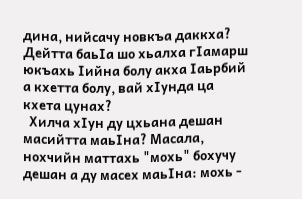дина, нийсачу новкъа даккха? Дейтта баьIа шо хьалха гIамарш юкъахь Iийна болу акха Iаьрбий а кхетта болу, вай хIунда ца кхета цунах?
  Хилча хIун ду цхьана дешан масийтта маьIна? Масала, нохчийн маттахь "мохь" бохучу дешан а ду масех маьIна: мохь -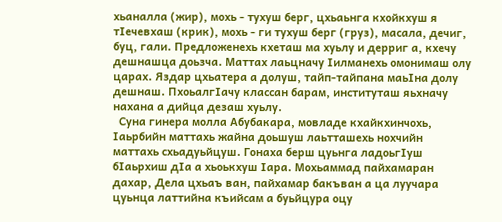хьаналла (жир), мохь - тухуш берг, цхьаьнга кхойкхуш я тIечевхаш (крик), мохь - ги тухуш берг (груз), масала, дечиг, буц, гали. Предложенехь кхеташ ма хуьлу и дерриг а, кхечу дешнашца доьзча. Маттах лаьцначу Iилманехь омонимаш олу царах. Яздар цхьатера а долуш, тайп-тайпана маьIна долу дешнаш. ПхоьалгIачу классан барам, институташ яьхначу нахана а дийца дезаш хуьлу.
  Суна гинера молла Абубакара, мовладе кхайкхинчохь, Iаьрбийн маттахь жайна доьшуш лаьтташехь нохчийн маттахь схьадуьйцуш. Гонаха берш цуьнга ладоьгIуш бIаьрхиш дIа а хьоькхуш Iара. Мохьаммад пайхамаран дахар, Дела цхьаъ ван, пайхамар бакъван а ца луучара цуьнца латтийна къийсам а буьйцура оцу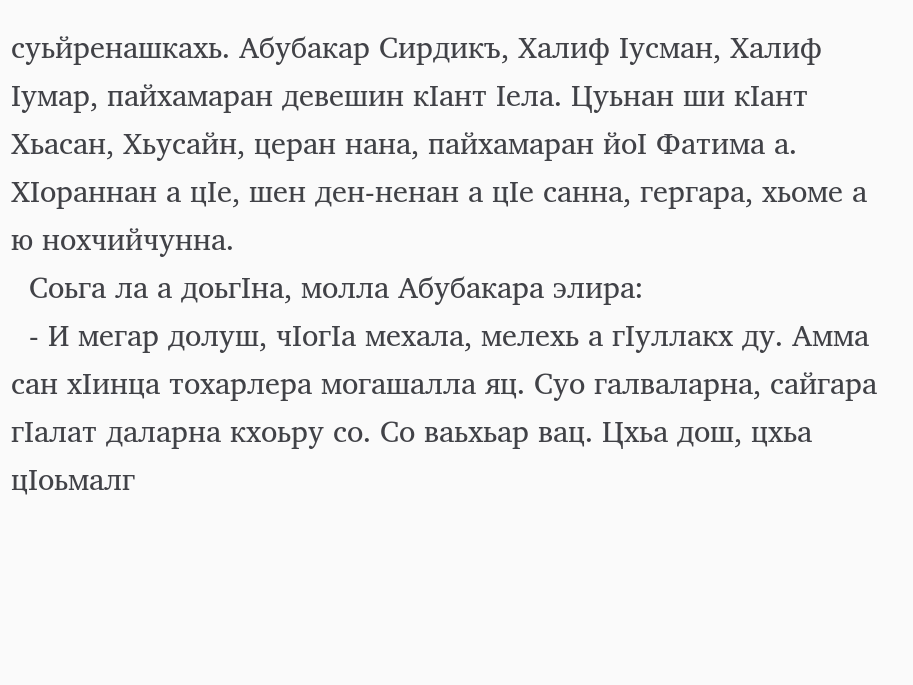суьйренашкахь. Абубакар Сирдикъ, Халиф Iусман, Халиф Iумар, пайхамаран девешин кIант Iела. Цуьнан ши кIант Хьасан, Хьусайн, церан нана, пайхамаран йоI Фатима а. ХIораннан а цIе, шен ден-ненан а цIе санна, гергара, хьоме а ю нохчийчунна.
  Соьга ла а доьгIна, молла Абубакара элира:
  - И мегар долуш, чIогIа мехала, мелехь а гIуллакх ду. Амма сан хIинца тохарлера могашалла яц. Суо галваларна, сайгара гIалат даларна кхоьру со. Со ваьхьар вац. Цхьа дош, цхьа цIоьмалг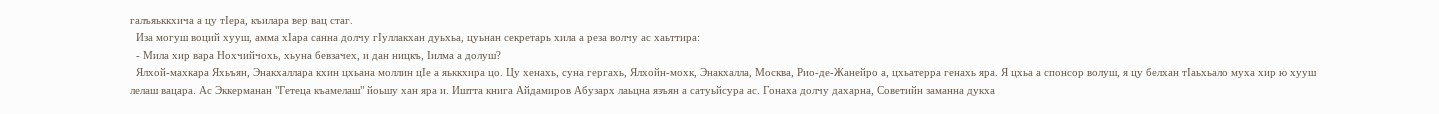галъяьккхича а цу тIера, къилара вер вац стаг.
  Иза могуш воций хууш, амма хIара санна долчу гIуллакхан дуьхьа, цуьнан секретарь хила а реза волчу ас хаьттира:
  - Мила хир вара Нохчийчохь, хьуна бевзачех, и дан ницкъ, Iилма а долуш?
  Ялхой-махкара Яхьъян, Энакхаллара кхин цхьана моллин цIе а яьккхира цо. Цу хенахь, суна гергахь, Ялхойн-мохк, Энакхалла, Москва, Рио-де-Жанейро а, цхьатерра генахь яра. Я цхьа а спонсор волуш, я цу белхан тIаьхьало муха хир ю хууш лелаш вацара. Ас Эккерманан "Гетеца къамелаш" йоьшу хан яра и. Иштта книга Айдамиров Абузарх лаьцна язъян а сатуьйсура ас. Гонаха долчу дахарна, Советийн заманна дукха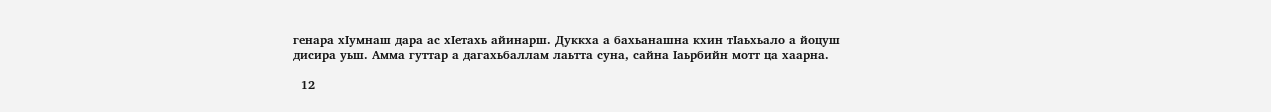генара хIумнаш дара ас хIетахь айинарш. Дуккха а бахьанашна кхин тIаьхьало а йоцуш дисира уьш. Амма гуттар а дагахьбаллам лаьтта суна, сайна Iаьрбийн мотт ца хаарна.

  12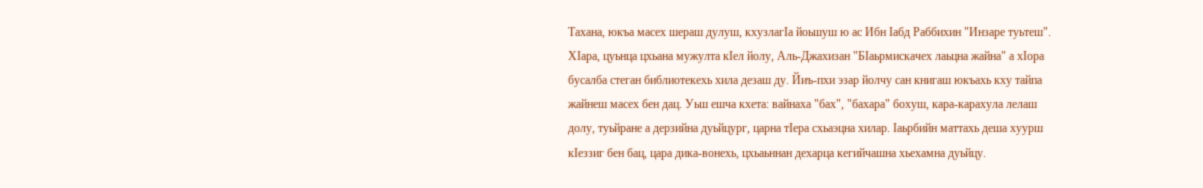Тахана, юкъа масех шераш дулуш, кхузлагIа йоьшуш ю ас Ибн Iабд Раббихин "Инзаре туьтеш". ХIара, цуьнца цхьана мужулта кIел йолу, Аль-Джахизан "БIаьрмискачех лаьцна жайна" а хIора бусалба стеган библиотекехь хила дезаш ду. Йиъ-пхи эзар йолчу сан книгаш юкъахь кху тайпа жайнеш масех бен дац. Уьш ешча кхета: вайнаха "бах", "бахара" бохуш, кара-карахула лелаш долу, туьйране а дерзийна дуьйцург, царна тIера схьаэцна хилар. Iаьрбийн маттахь деша хуурш кIеззиг бен бац, цара дика-вонехь, цхьаьннан дехарца кегийчашна хьехамна дуьйцу.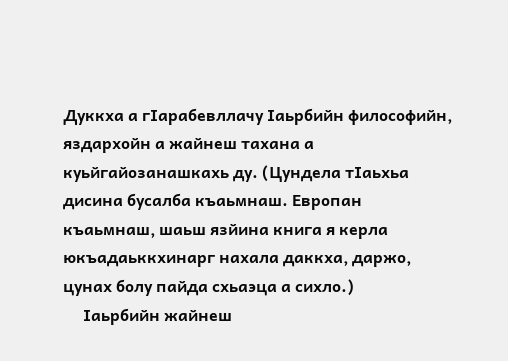Дуккха а гIарабевллачу Iаьрбийн философийн, яздархойн а жайнеш тахана а куьйгайозанашкахь ду. (Цундела тIаьхьа дисина бусалба къаьмнаш. Европан къаьмнаш, шаьш язйина книга я керла юкъадаьккхинарг нахала даккха, даржо, цунах болу пайда схьаэца а сихло.)
  Iаьрбийн жайнеш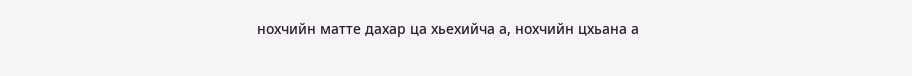нохчийн матте дахар ца хьехийча а, нохчийн цхьана а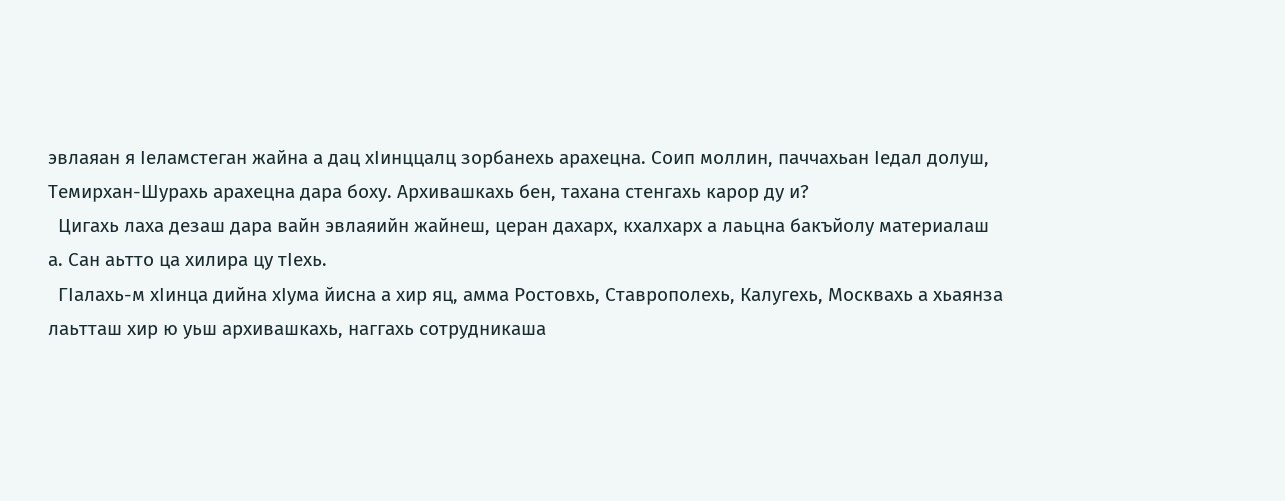эвлаяан я Iеламстеган жайна а дац хIинццалц зорбанехь арахецна. Соип моллин, паччахьан Iедал долуш, Темирхан-Шурахь арахецна дара боху. Архивашкахь бен, тахана стенгахь карор ду и?
  Цигахь лаха дезаш дара вайн эвлаяийн жайнеш, церан дахарх, кхалхарх а лаьцна бакъйолу материалаш а. Сан аьтто ца хилира цу тIехь.
  ГIалахь-м хIинца дийна хIума йисна а хир яц, амма Ростовхь, Ставрополехь, Калугехь, Москвахь а хьаянза лаьтташ хир ю уьш архивашкахь, наггахь сотрудникаша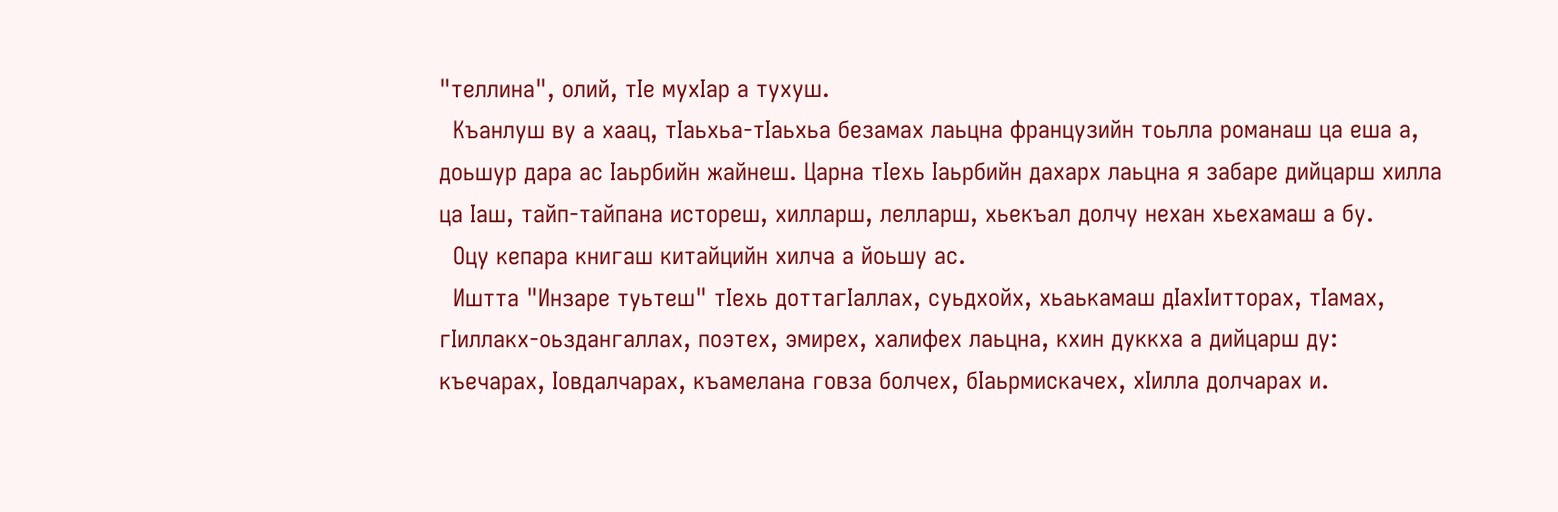"теллина", олий, тIе мухIар а тухуш.
  Къанлуш ву а хаац, тIаьхьа-тIаьхьа безамах лаьцна французийн тоьлла романаш ца еша а, доьшур дара ас Iаьрбийн жайнеш. Царна тIехь Iаьрбийн дахарх лаьцна я забаре дийцарш хилла ца Iаш, тайп-тайпана истореш, хилларш, лелларш, хьекъал долчу нехан хьехамаш а бу.
  Оцу кепара книгаш китайцийн хилча а йоьшу ас.
  Иштта "Инзаре туьтеш" тIехь доттагIаллах, суьдхойх, хьаькамаш дIахIитторах, тIамах, гIиллакх-оьздангаллах, поэтех, эмирех, халифех лаьцна, кхин дуккха а дийцарш ду: къечарах, Iовдалчарах, къамелана говза болчех, бIаьрмискачех, хIилла долчарах и.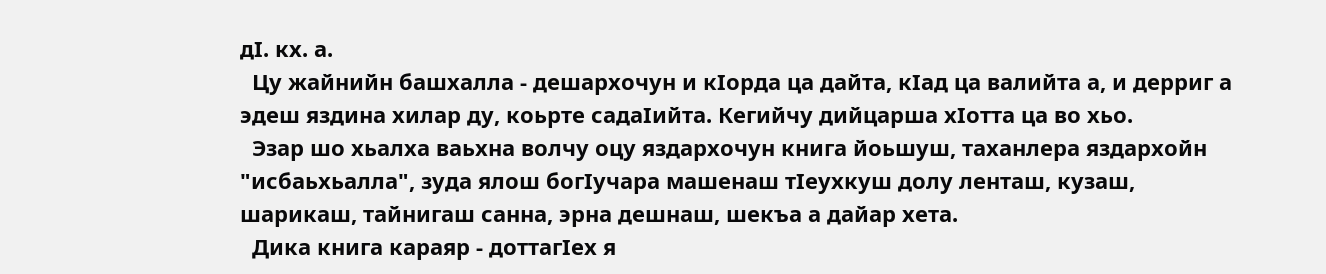дI. кх. а.
  Цу жайнийн башхалла - дешархочун и кIорда ца дайта, кIад ца валийта а, и дерриг а эдеш яздина хилар ду, коьрте садаIийта. Кегийчу дийцарша хIотта ца во хьо.
  Эзар шо хьалха ваьхна волчу оцу яздархочун книга йоьшуш, таханлера яздархойн "исбаьхьалла", зуда ялош богIучара машенаш тIеухкуш долу ленташ, кузаш, шарикаш, тайнигаш санна, эрна дешнаш, шекъа а дайар хета.
  Дика книга караяр - доттагIех я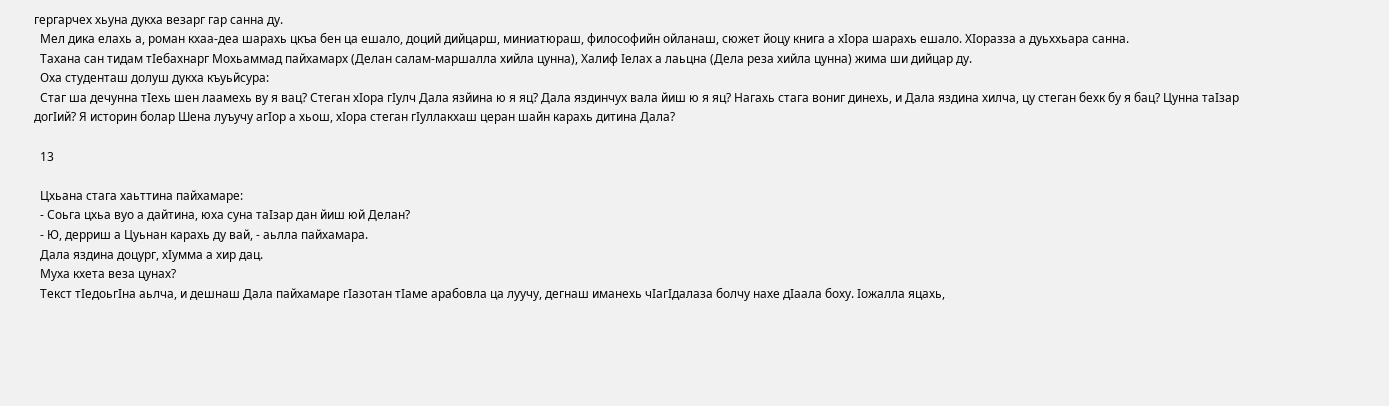гергарчех хьуна дукха везарг гар санна ду.
  Мел дика елахь а, роман кхаа-деа шарахь цкъа бен ца ешало, доций дийцарш, миниатюраш, философийн ойланаш, сюжет йоцу книга а хIора шарахь ешало. ХIоразза а дуьххьара санна.
  Тахана сан тидам тIебахнарг Мохьаммад пайхамарх (Делан салам-маршалла хийла цунна), Халиф Iелах а лаьцна (Дела реза хийла цунна) жима ши дийцар ду.
  Оха студенташ долуш дукха къуьйсура:
  Стаг ша дечунна тIехь шен лаамехь ву я вац? Стеган хIора гIулч Дала язйина ю я яц? Дала яздинчух вала йиш ю я яц? Нагахь стага вониг динехь, и Дала яздина хилча, цу стеган бехк бу я бац? Цунна таIзар догIий? Я историн болар Шена луъучу агIор а хьош, хIора стеган гIуллакхаш церан шайн карахь дитина Дала?

  13

  Цхьана стага хаьттина пайхамаре:
  - Соьга цхьа вуо а дайтина, юха суна таIзар дан йиш юй Делан?
  - Ю, дерриш а Цуьнан карахь ду вай, - аьлла пайхамара.
  Дала яздина доцург, хIумма а хир дац.
  Муха кхета веза цунах?
  Текст тIедоьгIна аьлча, и дешнаш Дала пайхамаре гIазотан тIаме арабовла ца луучу, дегнаш иманехь чIагIдалаза болчу нахе дIаала боху. Iожалла яцахь,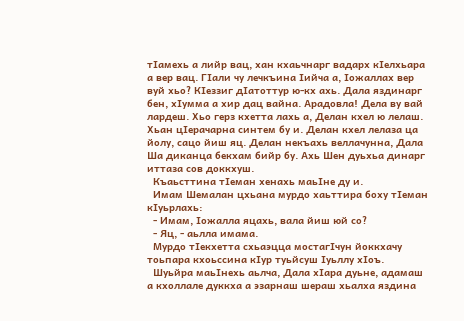тIамехь а лийр вац, хан кхаьчнарг вадарх кIелхьара а вер вац. ГIали чу лечкъина Iийча а, Iожаллах вер вуй хьо? КIеззиг дIатоттур ю-кх ахь. Дала яздинарг бен, хIумма а хир дац вайна. Арадовла! Дела ву вай лардеш. Хьо герз кхетта лахь а, Делан кхел ю лелаш. Хьан цIерачарна синтем бу и. Делан кхел лелаза ца йолу, сацо йиш яц. Делан некъахь веллачунна, Дала Ша диканца бекхам бийр бу. Ахь Шен дуьхьа динарг иттаза сов доккхуш.
  Къаьсттина тIеман хенахь маьIне ду и.
  Имам Шемалан цхьана мурдо хаьттира боху тIеман кIуьрлахь:
  - Имам, Iожалла яцахь, вала йиш юй со?
  - Яц, - аьлла имама.
  Мурдо тIекхетта схьаэцца мостагIчун йоккхачу тоьпара кхоьссина кIур туьйсуш Iуьллу хIоъ.
  Шуьйра маьIнехь аьлча, Дала хIара дуьне, адамаш а кхоллале дуккха а эзарнаш шераш хьалха яздина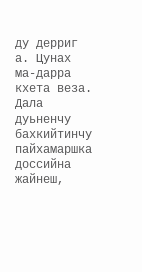ду дерриг а. Цунах ма-дарра кхета веза. Дала дуьненчу бахкийтинчу пайхамаршка доссийна жайнеш,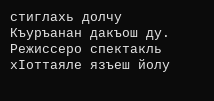стиглахь долчу Къуръанан дакъош ду. Режиссеро спектакль хIоттаяле язъеш йолу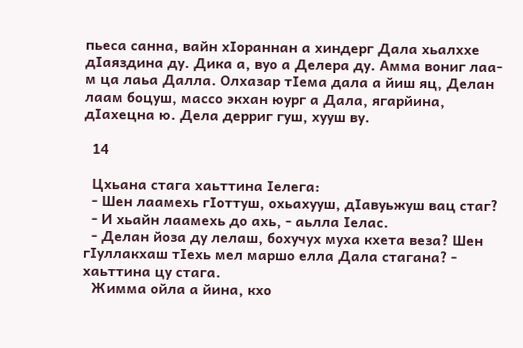пьеса санна, вайн хIораннан а хиндерг Дала хьалххе дIаяздина ду. Дика а, вуо а Делера ду. Амма вониг лаа-м ца лаьа Далла. Олхазар тIема дала а йиш яц, Делан лаам боцуш, массо экхан юург а Дала, ягарйина, дIахецна ю. Дела дерриг гуш, хууш ву.

  14

  Цхьана стага хаьттина Iелега:
  - Шен лаамехь гIоттуш, охьахууш, дIавуьжуш вац стаг?
  - И хьайн лаамехь до ахь, - аьлла Iелас.
  - Делан йоза ду лелаш, бохучух муха кхета веза? Шен гIуллакхаш тIехь мел маршо елла Дала стагана? - хаьттина цу стага.
  Жимма ойла а йина, кхо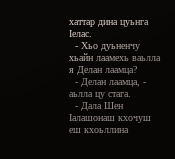хаттар дина цуьнга Iелас.
  - Хьо дуьненчу хьайн лаамехь ваьлла я Делан лаамца?
  - Делан лаамца, - аьлла цу стага.
  - Дала Шен Iалашонаш кхочуш еш кхоьллина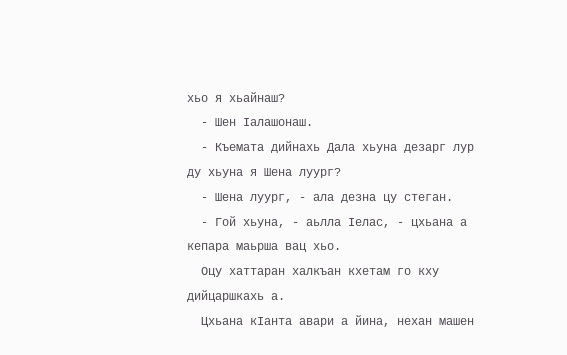хьо я хьайнаш?
  - Шен Iалашонаш.
  - Къемата дийнахь Дала хьуна дезарг лур ду хьуна я Шена луург?
  - Шена луург, - ала дезна цу стеган.
  - Гой хьуна, - аьлла Iелас, - цхьана а кепара маьрша вац хьо.
  Оцу хаттаран халкъан кхетам го кху дийцаршкахь а.
  Цхьана кIанта авари а йина, нехан машен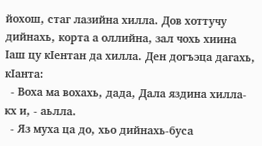йохош, стаг лазийна хилла. Дов хоттучу дийнахь, корта а оллийна, зал чохь хиина Iаш цу кIентан да хилла. Ден догъэца дагахь, кIанта:
  - Воха ма вохахь, дада, Дала яздина хилла-кх и, - аьлла.
  - Яз муха ца до, хьо дийнахь-буса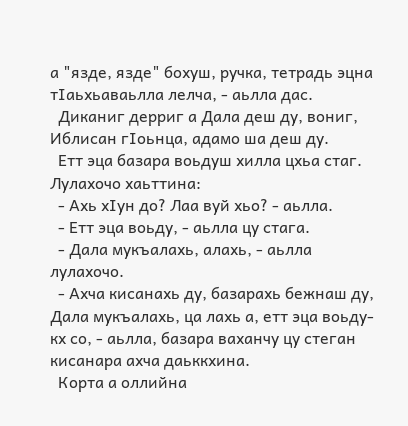а "язде, язде" бохуш, ручка, тетрадь эцна тIаьхьаваьлла лелча, - аьлла дас.
  Диканиг дерриг а Дала деш ду, вониг, Иблисан гIоьнца, адамо ша деш ду.
  Етт эца базара воьдуш хилла цхьа стаг. Лулахочо хаьттина:
  - Ахь хIун до? Лаа вуй хьо? - аьлла.
  - Етт эца воьду, - аьлла цу стага.
  - Дала мукъалахь, алахь, - аьлла лулахочо.
  - Ахча кисанахь ду, базарахь бежнаш ду, Дала мукъалахь, ца лахь а, етт эца воьду-кх со, - аьлла, базара ваханчу цу стеган кисанара ахча даьккхина.
  Корта а оллийна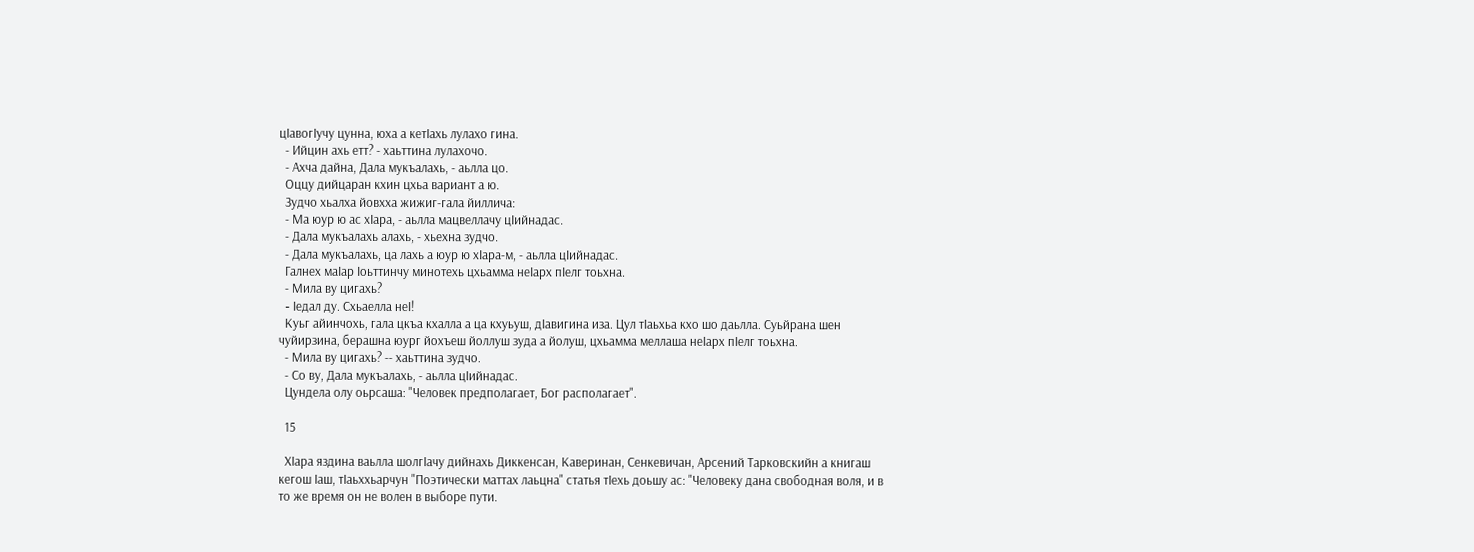цIавогIучу цунна, юха а кетIахь лулахо гина.
  - Ийцин ахь етт? - хаьттина лулахочо.
  - Ахча дайна, Дала мукъалахь, - аьлла цо.
  Оццу дийцаран кхин цхьа вариант а ю.
  Зудчо хьалха йовхха жижиг-гала йиллича:
  - Ма юур ю ас хIара, - аьлла мацвеллачу цIийнадас.
  - Дала мукъалахь алахь, - хьехна зудчо.
  - Дала мукъалахь, ца лахь а юур ю хIара-м, - аьлла цIийнадас.
  Галнех маIар Iоьттинчу минотехь цхьамма неIарх пIелг тоьхна.
  - Мила ву цигахь?
  - Iедал ду. Схьаелла неI!
  Куьг айинчохь, гала цкъа кхалла а ца кхуьуш, дIавигина иза. Цул тIаьхьа кхо шо даьлла. Суьйрана шен чуйирзина, берашна юург йохъеш йоллуш зуда а йолуш, цхьамма меллаша неIарх пIелг тоьхна.
  - Мила ву цигахь? -- хаьттина зудчо.
  - Со ву, Дала мукъалахь, - аьлла цIийнадас.
  Цундела олу оьрсаша: "Человек предполагает, Бог располагает".

  15

  ХIара яздина ваьлла шолгIачу дийнахь Диккенсан, Каверинан, Сенкевичан, Арсений Тарковскийн а книгаш кегош Iаш, тIаьххьарчун "Поэтически маттах лаьцна" статья тIехь доьшу ас: "Человеку дана свободная воля, и в то же время он не волен в выборе пути.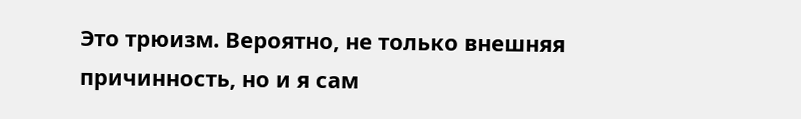Это трюизм. Вероятно, не только внешняя причинность, но и я сам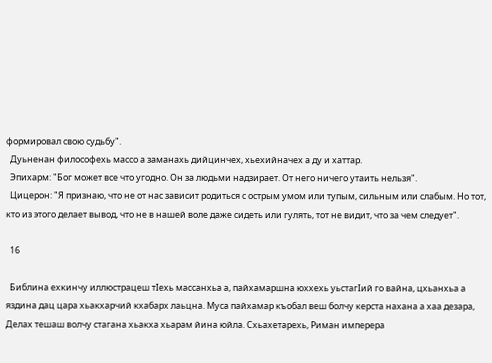формировал свою судьбу".
  Дуьненан философехь массо а заманахь дийцинчех, хьехийначех а ду и хаттар.
  Эпихарм: "Бог может все что угодно. Он за людьми надзирает. От него ничего утаить нельзя".
  Цицерон: "Я признаю, что не от нас зависит родиться с острым умом или тупым, сильным или слабым. Но тот, кто из этого делает вывод, что не в нашей воле даже сидеть или гулять, тот не видит, что за чем следует".

  16

  Библина ехкинчу иллюстрацеш тIехь массанхьа а, пайхамаршна юххехь уьстагIий го вайна, цхьанхьа а яздина дац цара хьакхарчий кхабарх лаьцна. Муса пайхамар къобал веш болчу керста нахана а хаа дезара, Делах тешаш волчу стагана хьакха хьарам йина юйла. Схьахетарехь, Риман имперера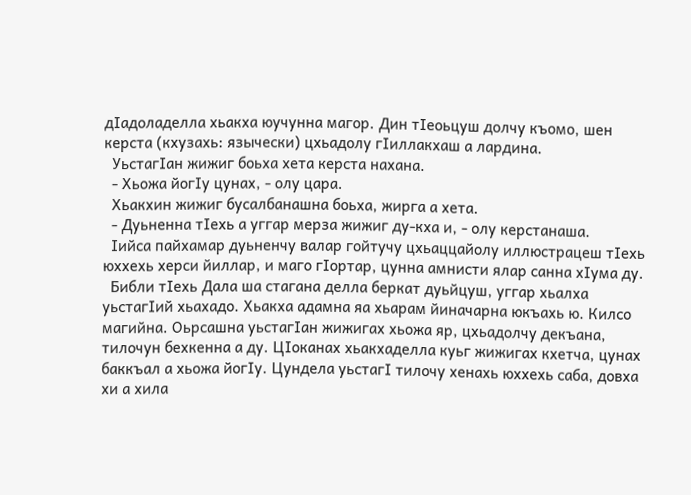дIадоладелла хьакха юучунна магор. Дин тIеоьцуш долчу къомо, шен керста (кхузахь: язычески) цхьадолу гIиллакхаш а лардина.
  УьстагIан жижиг боьха хета керста нахана.
  - Хьожа йогIу цунах, - олу цара.
  Хьакхин жижиг бусалбанашна боьха, жирга а хета.
  - Дуьненна тIехь а уггар мерза жижиг ду-кха и, - олу керстанаша.
  Iийса пайхамар дуьненчу валар гойтучу цхьаццайолу иллюстрацеш тIехь юххехь херси йиллар, и маго гIортар, цунна амнисти ялар санна хIума ду.
  Библи тIехь Дала ша стагана делла беркат дуьйцуш, уггар хьалха уьстагIий хьахадо. Хьакха адамна яа хьарам йиначарна юкъахь ю. Килсо магийна. Оьрсашна уьстагIан жижигах хьожа яр, цхьадолчу декъана, тилочун бехкенна а ду. ЦIоканах хьакхаделла куьг жижигах кхетча, цунах баккъал а хьожа йогIу. Цундела уьстагI тилочу хенахь юххехь саба, довха хи а хила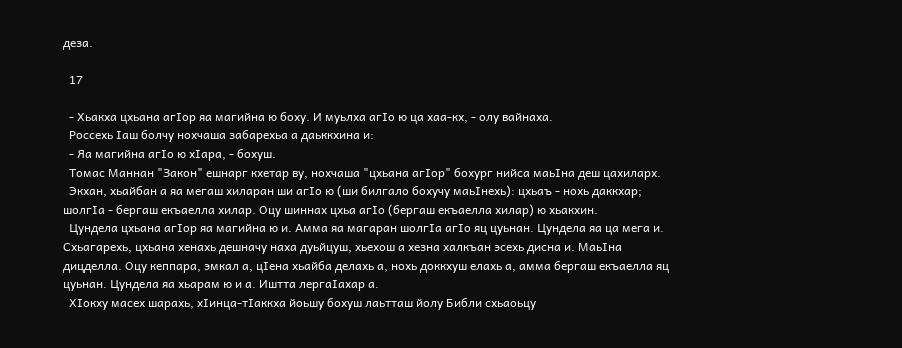деза.

  17

  - Хьакха цхьана агIор яа магийна ю боху. И муьлха агIо ю ца хаа-кх, - олу вайнаха.
  Россехь Iаш болчу нохчаша забарехьа а даьккхина и:
  - Яа магийна агIо ю хIара, - бохуш.
  Томас Маннан "Закон" ешнарг кхетар ву, нохчаша "цхьана агIор" бохург нийса маьIна деш цахиларх.
  Экхан, хьайбан а яа мегаш хиларан ши агIо ю (ши билгало бохучу маьIнехь): цхьаъ - нохь даккхар; шолгIа - бергаш екъаелла хилар. Оцу шиннах цхьа агIо (бергаш екъаелла хилар) ю хьакхин.
  Цундела цхьана агIор яа магийна ю и. Амма яа магаран шолгIа агIо яц цуьнан. Цундела яа ца мега и. Схьагарехь, цхьана хенахь дешначу наха дуьйцуш, хьехош а хезна халкъан эсехь дисна и. МаьIна дицделла. Оцу кеппара, эмкал а, цIена хьайба делахь а, нохь доккхуш елахь а, амма бергаш екъаелла яц цуьнан. Цундела яа хьарам ю и а. Иштта лергаIахар а.
  ХIокху масех шарахь, хIинца-тIаккха йоьшу бохуш лаьтташ йолу Библи схьаоьцу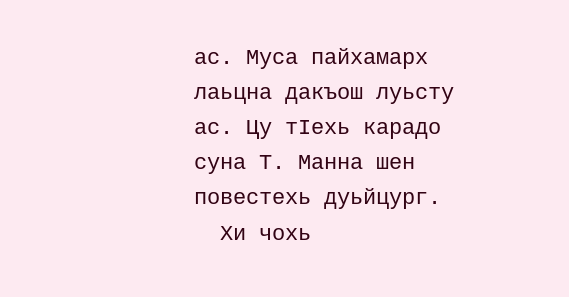ас. Муса пайхамарх лаьцна дакъош луьсту ас. Цу тIехь карадо суна Т. Манна шен повестехь дуьйцург.
  Хи чохь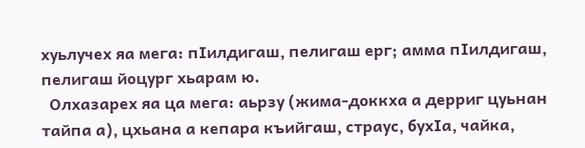хуьлучех яа мега: пIилдигаш, пелигаш ерг; амма пIилдигаш, пелигаш йоцург хьарам ю.
  Олхазарех яа ца мега: аьрзу (жима-доккха а дерриг цуьнан тайпа а), цхьана а кепара къийгаш, страус, бухIа, чайка,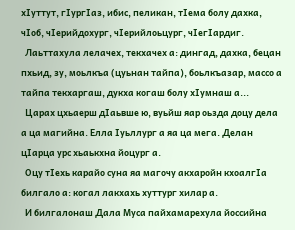хIуттут, гIургIаз, ибис, пеликан, тIема болу дахка, чIоб, чIерийдохург, чIерийлоьцург, чIегIардиг.
  Лаьттахула лелачех, текхачех а: дингад, дахка, бецан пхьид, зу, моьлкъа (цуьнан тайпа), боьлкъазар, массо а тайпа текхаргаш, дукха когаш болу хIумнаш а...
  Царах цхьаерш дIаьвше ю, вуьйш яар оьзда доцу дела а ца магийна. Елла Iуьллург а яа ца мега. Делан цIарца урс хьаькхна йоцург а.
  Оцу тIехь карайо суна яа магочу акхаройн кхоалгIа билгало а: когал лакхахь хуттург хилар а.
  И билгалонаш Дала Муса пайхамарехула йоссийна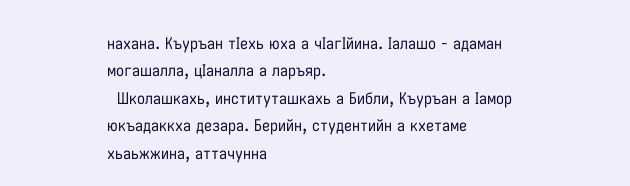нахана. Къуръан тIехь юха а чIагIйина. Iалашо - адаман могашалла, цIаналла а ларъяр.
  Школашкахь, институташкахь а Библи, Къуръан а Iамор юкъадаккха дезара. Берийн, студентийн а кхетаме хьаьжжина, аттачунна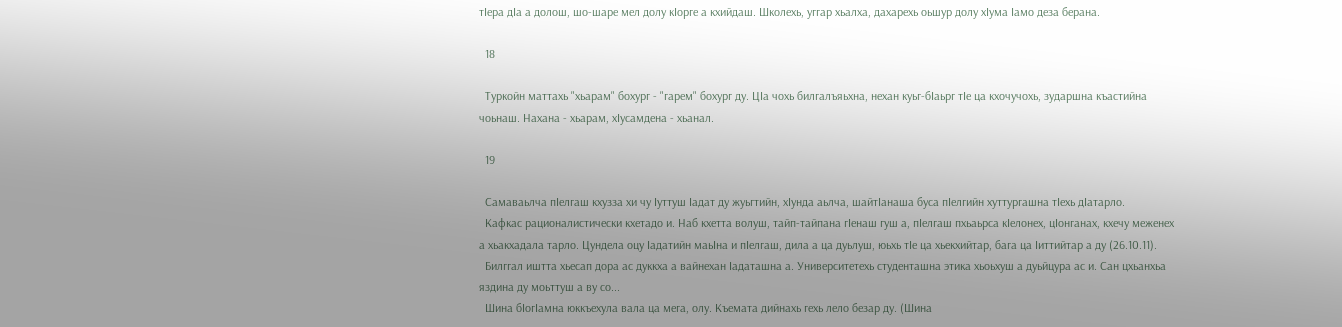тIера дIа а долош, шо-шаре мел долу кIорге а кхийдаш. Школехь, уггар хьалха, дахарехь оьшур долу хIума Iамо деза берана.

  18

  Туркойн маттахь "хьарам" бохург - "гарем" бохург ду. ЦIа чохь билгалъяьхна, нехан куьг-бIаьрг тIе ца кхочучохь, зударшна къастийна чоьнаш. Нахана - хьарам, хIусамдена - хьанал.

  19

  Самаваьлча пIелгаш кхузза хи чу Iуттуш Iадат ду жуьгтийн, хIунда аьлча, шайтIанаша буса пIелгийн хуттургашна тIехь дIатарло.
  Кафкас рационалистически кхетадо и. Наб кхетта волуш, тайп-тайпана гIенаш гуш а, пIелгаш пхьаьрса кIелонех, цIонганах, кхечу меженех а хьакхадала тарло. Цундела оцу Iадатийн маьIна и пIелгаш, дила а ца дуьлуш, юьхь тIе ца хьекхийтар, бага ца Iиттийтар а ду (26.10.11).
  Билггал иштта хьесап дора ас дуккха а вайнехан Iадаташна а. Университетехь студенташна этика хьоьхуш а дуьйцура ас и. Сан цхьанхьа яздина ду моьттуш а ву со...
  Шина бIогIамна юккъехула вала ца мега, олу. Къемата дийнахь гехь лело безар ду. (Шина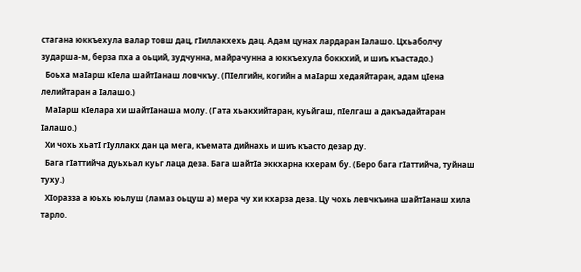стагана юккъехула валар товш дац, гIиллакхехь дац. Адам цунах лардаран Iалашо. Цхьаболчу зударша-м, берза пха а оьций, зудчунна, майрачунна а юккъехула боккхий, и шиъ къастадо.)
  Боьха маIарш кIела шайтIанаш ловчкъу. (ПIелгийн, когийн а маIарш хедаяйтаран, адам цIена лелийтаран а Iалашо.)
  МаIарш кIелара хи шайтIанаша молу. (Гата хьакхийтаран, куьйгаш, пIелгаш а дакъадайтаран Iалашо.)
  Хи чохь хьатI гIуллакх дан ца мега, къемата дийнахь и шиъ къасто дезар ду.
  Бага гIаттийча дуьхьал куьг лаца деза. Бага шайтIа эккхарна кхерам бу. (Беро бага гIаттийча, туйнаш туху.)
  ХIоразза а юьхь юьлуш (ламаз оьцуш а) мера чу хи кхарза деза. Цу чохь левчкъина шайтIанаш хила тарло.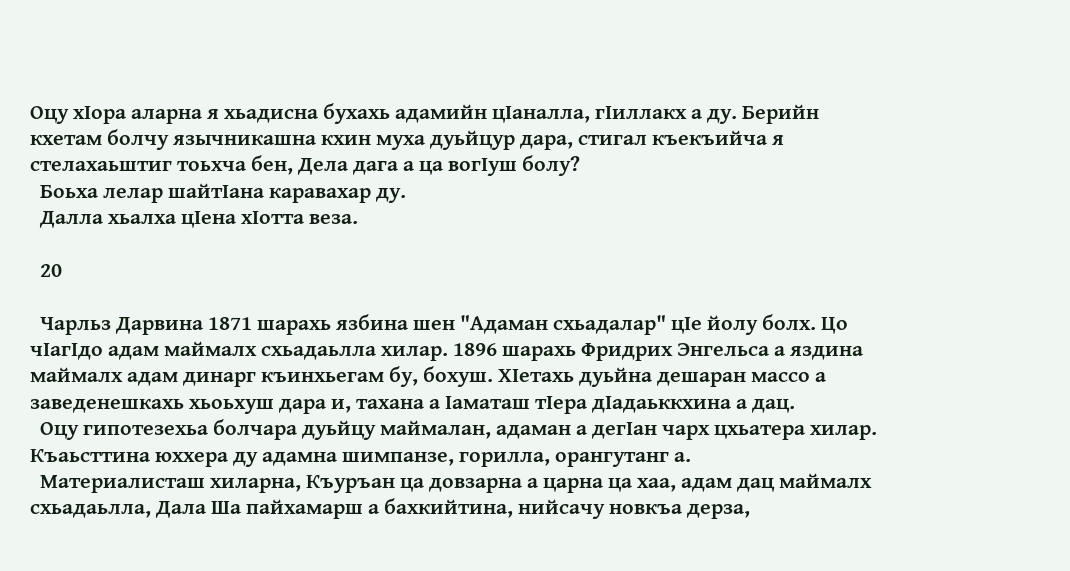Оцу хIора аларна я хьадисна бухахь адамийн цIаналла, гIиллакх а ду. Берийн кхетам болчу язычникашна кхин муха дуьйцур дара, стигал къекъийча я стелахаьштиг тоьхча бен, Дела дага а ца вогIуш болу?
  Боьха лелар шайтIана каравахар ду.
  Далла хьалха цIена хIотта веза.

  20

  Чарльз Дарвина 1871 шарахь язбина шен "Адаман схьадалар" цIе йолу болх. Цо чIагIдо адам маймалх схьадаьлла хилар. 1896 шарахь Фридрих Энгельса а яздина маймалх адам динарг къинхьегам бу, бохуш. ХIетахь дуьйна дешаран массо а заведенешкахь хьоьхуш дара и, тахана а Iаматаш тIера дIадаьккхина а дац.
  Оцу гипотезехьа болчара дуьйцу маймалан, адаман а дегIан чарх цхьатера хилар. Къаьсттина юххера ду адамна шимпанзе, горилла, орангутанг а.
  Материалисташ хиларна, Къуръан ца довзарна а царна ца хаа, адам дац маймалх схьадаьлла, Дала Ша пайхамарш а бахкийтина, нийсачу новкъа дерза,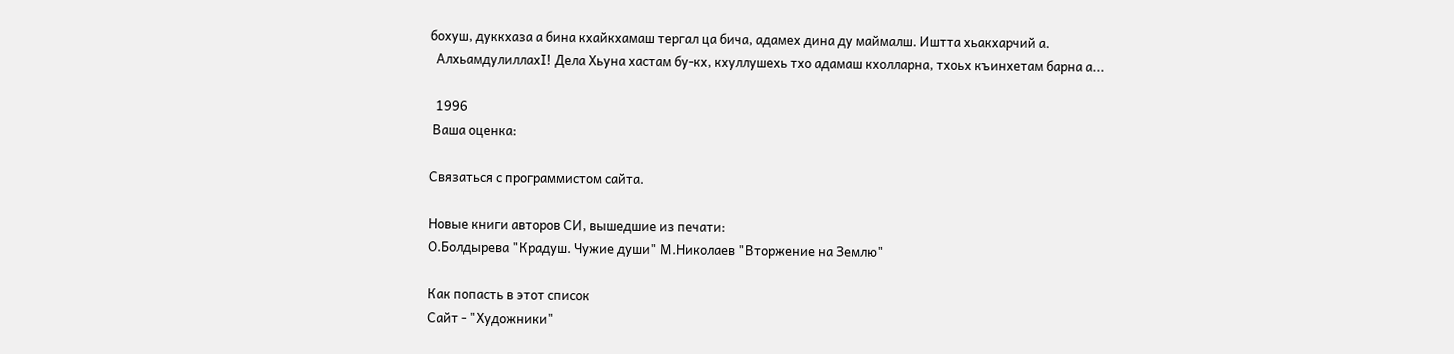бохуш, дуккхаза а бина кхайкхамаш тергал ца бича, адамех дина ду маймалш. Иштта хьакхарчий а.
  АлхьамдулиллахI! Дела Хьуна хастам бу-кх, кхуллушехь тхо адамаш кхолларна, тхоьх къинхетам барна а...

  1996
 Ваша оценка:

Связаться с программистом сайта.

Новые книги авторов СИ, вышедшие из печати:
О.Болдырева "Крадуш. Чужие души" М.Николаев "Вторжение на Землю"

Как попасть в этoт список
Сайт - "Художники"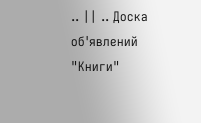.. || .. Доска об'явлений "Книги"